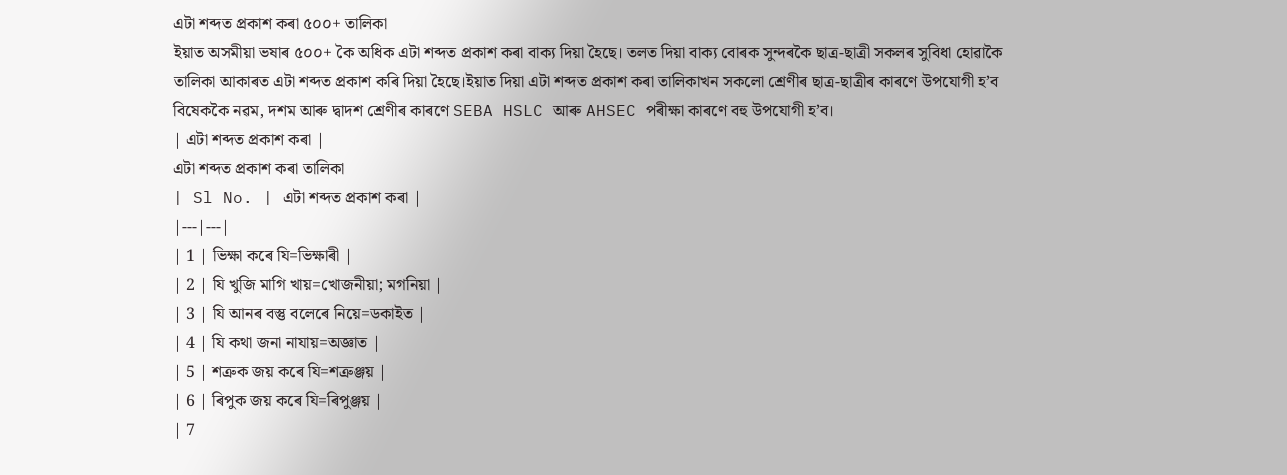এটা শব্দত প্ৰকাশ কৰা ৫০০+ তালিকা
ইয়াত অসমীয়া ভষাৰ ৫০০+ কৈ অধিক এটা শব্দত প্ৰকাশ কৰা বাক্য দিয়া হৈছে। তলত দিয়া বাক্য বোৰক সুন্দৰকৈ ছাত্ৰ-ছাত্ৰী সকলৰ সুবিধা হোৱাকৈ তালিকা আকাৰত এটা শব্দত প্ৰকাশ কৰি দিয়া হৈছে।ইয়াত দিয়া এটা শব্দত প্ৰকাশ কৰা তালিকাখন সকলো শ্ৰেণীৰ ছাত্ৰ-ছাত্ৰীৰ কাৰণে উপযোগী হ’ব বিষেককৈ নৱম, দশম আৰু দ্বাদশ শ্ৰেণীৰ কাৰণে SEBA HSLC আৰু AHSEC পৰীক্ষা কাৰণে বহু উপযোগী হ’ব।
| এটা শব্দত প্ৰকাশ কৰা |
এটা শব্দত প্ৰকাশ কৰা তালিকা
| Sl No. | এটা শব্দত প্ৰকাশ কৰা |
|---|---|
| 1 | ভিক্ষা কৰে যি=ভিক্ষাৰী |
| 2 | যি খুজি মাগি খায়=খোজনীয়া; মগনিয়া |
| 3 | যি আনৰ বস্তু বলেৰে নিয়ে=ডকাইত |
| 4 | যি কথা জনা নাযায়=অজ্ঞাত |
| 5 | শত্ৰুক জয় কৰে যি=শত্ৰুঞ্জয় |
| 6 | ৰিপুক জয় কৰে যি=ৰিপুঞ্জয় |
| 7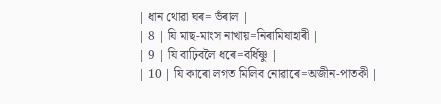| ধান থোৱা ঘৰ= ভঁৰাল |
| 8 | যি মাছ-মাংস নাখায়=নিৰামিষাহাৰী |
| 9 | যি বাঢ়িবলৈ ধৰে=বৰ্ধিষ্ণু |
| 10 | যি কাৰো লগত মিলিব নোৱাৰে=অজীন-পাতকী |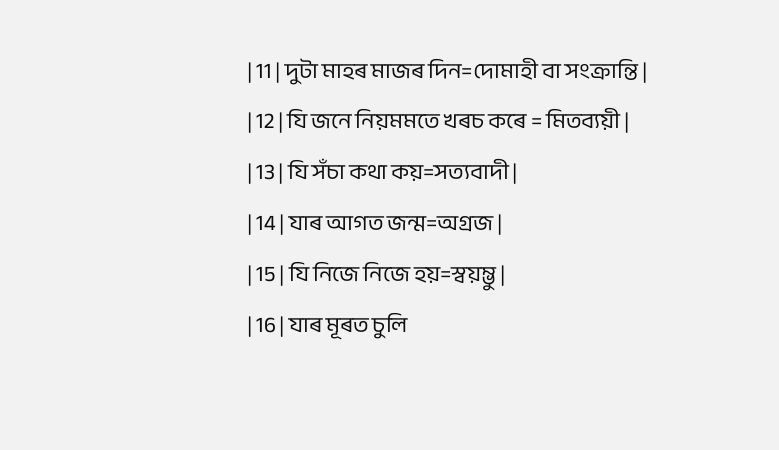| 11 | দুটা মাহৰ মাজৰ দিন=দোমাহী বা সংক্ৰান্তি |
| 12 | যি জনে নিয়মমতে খৰচ কৰে = মিতব্যয়ী |
| 13 | যি সঁচা কথা কয়=সত্যবাদী |
| 14 | যাৰ আগত জন্ম=অগ্ৰজ |
| 15 | যি নিজে নিজে হয়=স্বয়ম্ভু |
| 16 | যাৰ মূৰত চুলি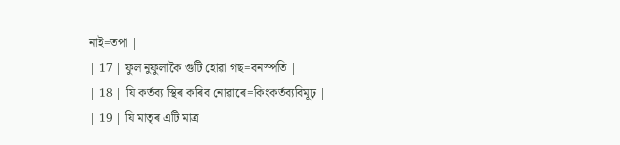নাই=তপা |
| 17 | ফুল নুফুলাকৈ গুটি হোৱা গছ=বনস্পতি |
| 18 | যি কৰ্তব্য স্থিৰ কৰিব নোৱাৰে=কিংকৰ্তব্যবিমূঢ় |
| 19 | যি মাতৃৰ এটি মাত্ৰ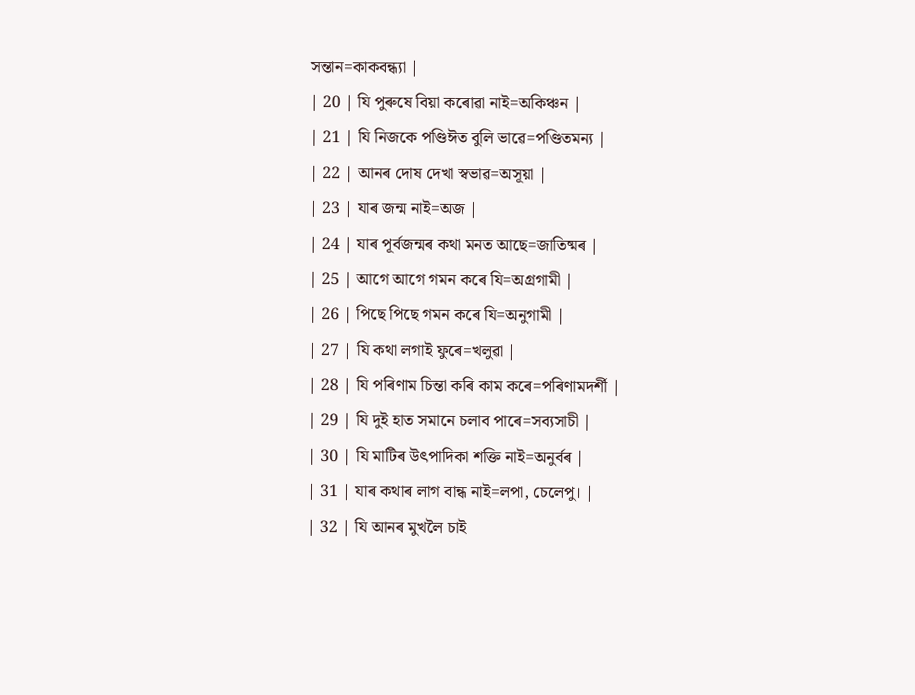সন্তান=কাকবন্ধ্যা |
| 20 | যি পুৰুষে বিয়া কৰোৱা নাই=অকিঞ্চন |
| 21 | যি নিজকে পণ্ডিঈত বুলি ভাৱে=পণ্ডিতমন্য |
| 22 | আনৰ দোষ দেখা স্বভাৱ=অসূয়া |
| 23 | যাৰ জন্ম নাই=অজ |
| 24 | যাৰ পূৰ্বজন্মৰ কথা মনত আছে=জাতিষ্মৰ |
| 25 | আগে আগে গমন কৰে যি=অগ্ৰগামী |
| 26 | পিছে পিছে গমন কৰে যি=অনুগামী |
| 27 | যি কথা লগাই ফুৰে=খলুৱা |
| 28 | যি পৰিণাম চিন্তা কৰি কাম কৰে=পৰিণামদৰ্শী |
| 29 | যি দুই হাত সমানে চলাব পাৰে=সব্যসাচী |
| 30 | যি মাটিৰ উৎপাদিকা শক্তি নাই=অনুৰ্বৰ |
| 31 | যাৰ কথাৰ লাগ বান্ধ নাই=লপা, চেলেপু। |
| 32 | যি আনৰ মুখলৈ চাই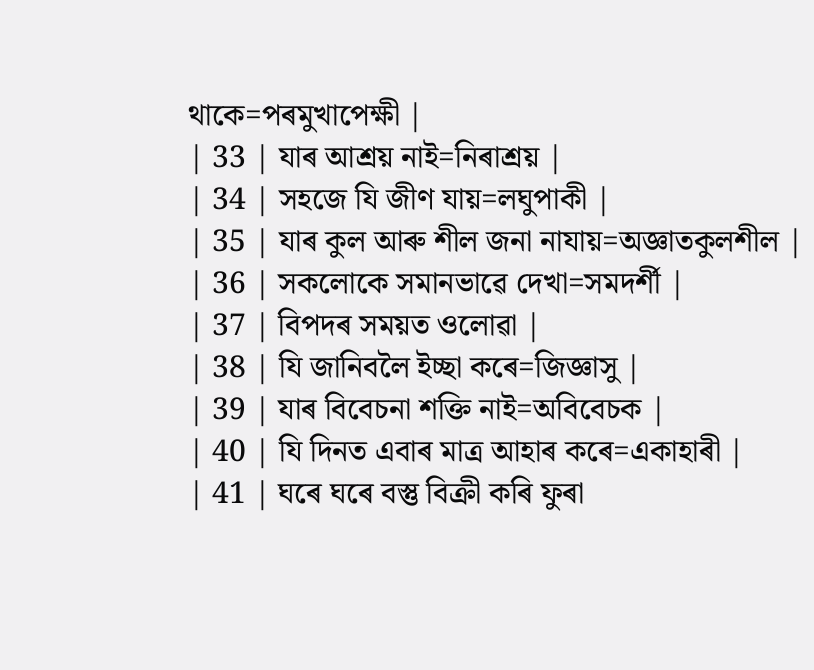থাকে=পৰমুখাপেক্ষী |
| 33 | যাৰ আশ্ৰয় নাই=নিৰাশ্ৰয় |
| 34 | সহজে যি জীণ যায়=লঘুপাকী |
| 35 | যাৰ কুল আৰু শীল জনা নাযায়=অজ্ঞাতকুলশীল |
| 36 | সকলোকে সমানভাৱে দেখা=সমদৰ্শী |
| 37 | বিপদৰ সময়ত ওলোৱা |
| 38 | যি জানিবলৈ ইচ্ছা কৰে=জিজ্ঞাসু |
| 39 | যাৰ বিবেচনা শক্তি নাই=অবিবেচক |
| 40 | যি দিনত এবাৰ মাত্ৰ আহাৰ কৰে=একাহাৰী |
| 41 | ঘৰে ঘৰে বস্তু বিক্ৰী কৰি ফুৰা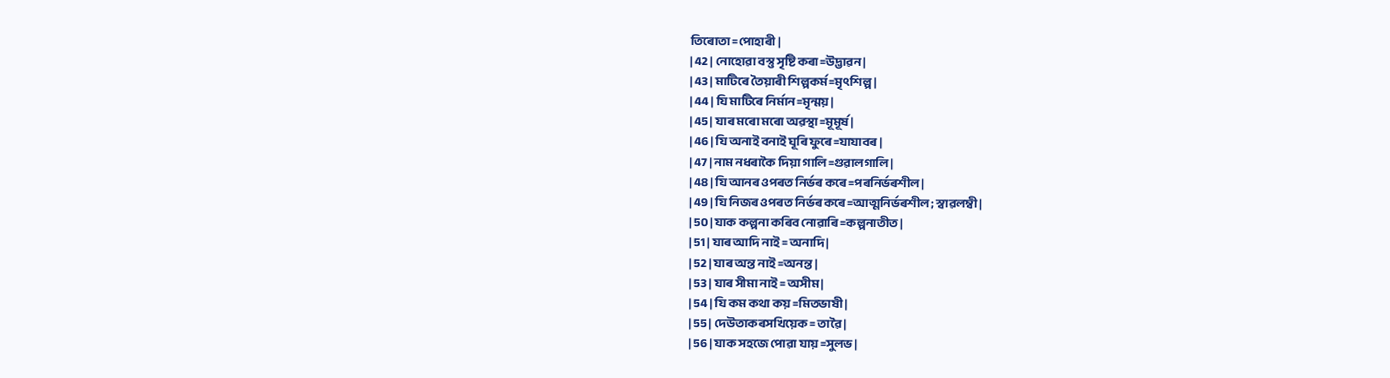তিৰোতা=পোহাৰী |
| 42 | নোহোৱা বস্তু সৃষ্টি কৰা=উদ্ভাৱন |
| 43 | মাটিৰে তৈয়াৰী শিল্পকৰ্ম=মৃৎশিল্প |
| 44 | যি মাটিৰে নিৰ্মান=মৃন্ময় |
| 45 | যাৰ মৰো মৰো অৱস্থা=মূমূৰ্ষ |
| 46 | যি অনাই বনাই ঘূৰি ফুৰে=যাযাবৰ |
| 47 | নাম নধৰাকৈ দিয়া গালি=গুৱালগালি |
| 48 | যি আনৰ ওপৰত নিৰ্ভৰ কৰে =পৰনিৰ্ভৰশীল |
| 49 | যি নিজৰ ওপৰত নিৰ্ভৰ কৰে=আত্মনিৰ্ভৰশীল; স্বাৱলম্বী |
| 50 | যাক কল্পনা কৰিব নোৱাৰি =কল্পনাতীত |
| 51 | যাৰ আদি নাই= অনাদি |
| 52 | যাৰ অন্ত নাই=অনন্ত |
| 53 | যাৰ সীমা নাই= অসীম |
| 54 | যি কম কথা কয়=মিতভাষী |
| 55 | দেউতাকৰসখিয়েক= তাৱৈ |
| 56 | যাক সহজে পোৱা যায়=সুলভ |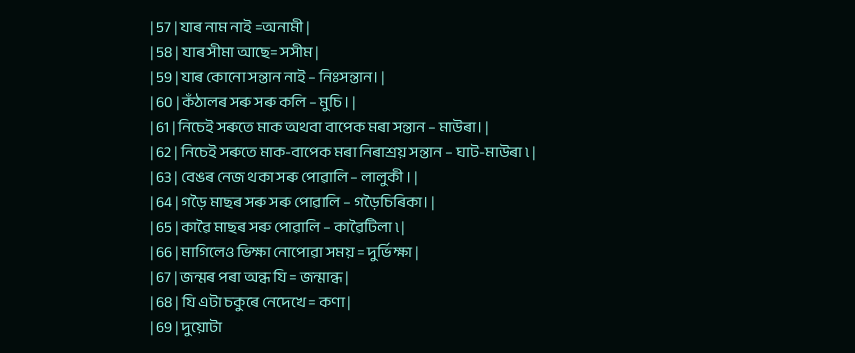| 57 | যাৰ নাম নাই =অনামী |
| 58 | যাৰ সীমা আছে= সসীম |
| 59 | যাৰ কোনো সন্তান নাই – নিঃসন্তান। |
| 60 | কঁঠালৰ সৰু সৰু কলি – মুচি । |
| 61 | নিচেই সৰুতে মাক অথবা বাপেক মৰা সন্তান – মাউৰা। |
| 62 | নিচেই সৰুতে মাক-বাপেক মৰা নিৰাশ্ৰয় সন্তান – ঘাট-মাউৰা ৷ |
| 63 | বেঙৰ নেজ থকা সৰু পোৱালি – লালুকী । |
| 64 | গড়ৈ মাছৰ সৰু সৰু পোৱালি – গড়ৈচিৰিকা। |
| 65 | কাৱৈ মাছৰ সৰু পোৱালি – কাৱৈটিলা ৷ |
| 66 | মাগিলেও ভিক্ষা নোপোৱা সময় = দুৰ্ভিক্ষা |
| 67 | জন্মৰ পৰা অন্ধ যি = জন্মান্ধ |
| 68 | যি এটা চকুৰে নেদেখে = কণা |
| 69 | দুয়োটা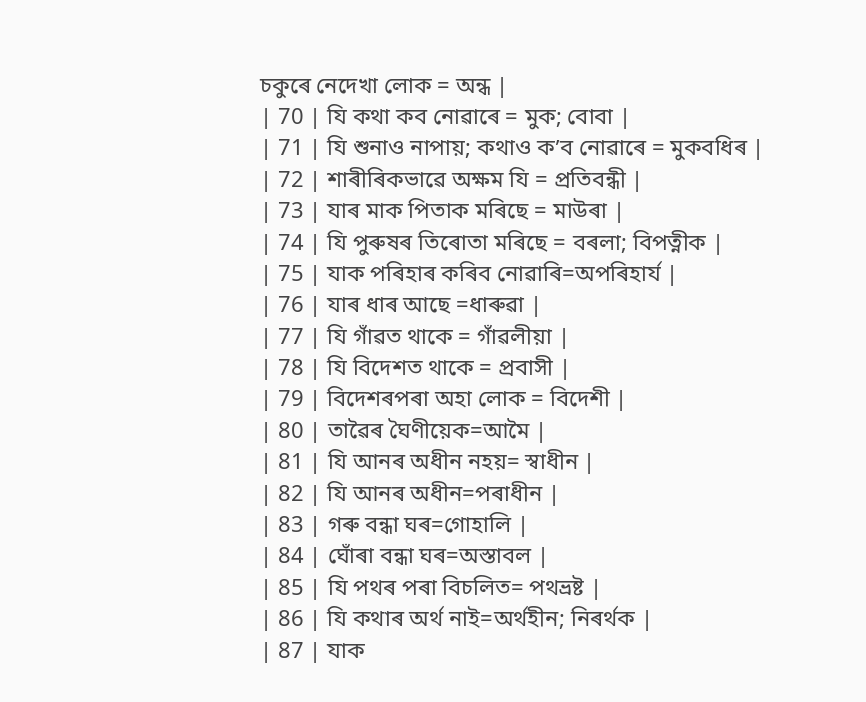চকুৰে নেদেখা লোক = অন্ধ |
| 70 | যি কথা কব নোৱাৰে = মুক; বোবা |
| 71 | যি শুনাও নাপায়; কথাও ক’ব নোৱাৰে = মুকবধিৰ |
| 72 | শাৰীৰিকভাৱে অক্ষম যি = প্ৰতিবন্ধী |
| 73 | যাৰ মাক পিতাক মৰিছে = মাউৰা |
| 74 | যি পুৰুষৰ তিৰোতা মৰিছে = বৰলা; বিপত্নীক |
| 75 | যাক পৰিহাৰ কৰিব নোৱাৰি=অপৰিহাৰ্য |
| 76 | যাৰ ধাৰ আছে =ধাৰুৱা |
| 77 | যি গাঁৱত থাকে = গাঁৱলীয়া |
| 78 | যি বিদেশত থাকে = প্ৰবাসী |
| 79 | বিদেশৰপৰা অহা লোক = বিদেশী |
| 80 | তাৱৈৰ ঘৈণীয়েক=আমৈ |
| 81 | যি আনৰ অধীন নহয়= স্বাধীন |
| 82 | যি আনৰ অধীন=পৰাধীন |
| 83 | গৰু বন্ধা ঘৰ=গোহালি |
| 84 | ঘোঁৰা বন্ধা ঘৰ=অস্তাবল |
| 85 | যি পথৰ পৰা বিচলিত= পথভ্ৰষ্ট |
| 86 | যি কথাৰ অৰ্থ নাই=অৰ্থহীন; নিৰৰ্থক |
| 87 | যাক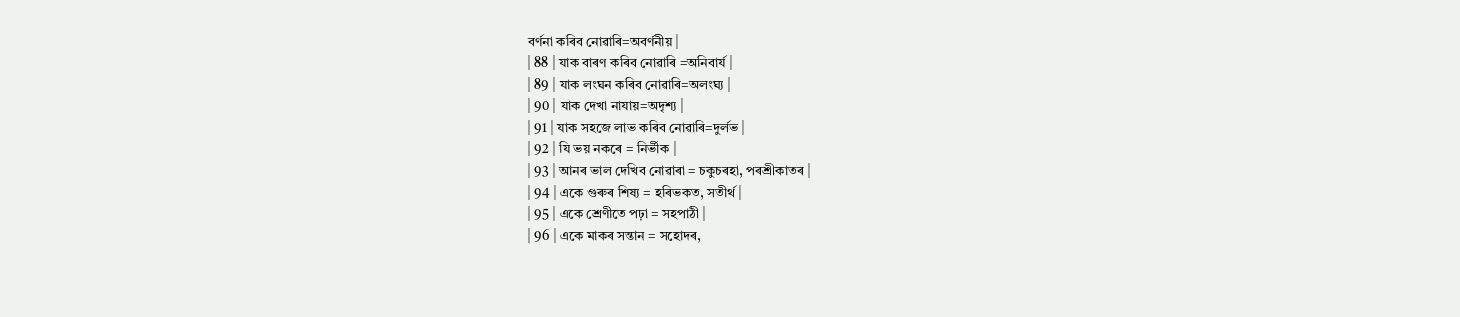বৰ্ণনা কৰিব নোৱাৰি=অবৰ্ণনীয় |
| 88 | যাক বাৰণ কৰিব নোৱাৰি =অনিবাৰ্য |
| 89 | যাক লংঘন কৰিব নোৱাৰি=অলংঘ্য |
| 90 | যাক দেখা নাযায়=অদৃশ্য |
| 91 | যাক সহজে লাভ কৰিব নোৱাৰি=দুৰ্লভ |
| 92 | যি ভয় নকৰে = নিৰ্ভীক |
| 93 | আনৰ ভাল দেখিব নোৱাৰা = চকুচৰহা, পৰশ্ৰীকাতৰ |
| 94 | একে গুৰুৰ শিষ্য = হৰিভকত, সতীৰ্থ |
| 95 | একে শ্ৰেণীতে পঢ়া = সহপাঠী |
| 96 | একে মাকৰ সন্তান = সহোদৰ,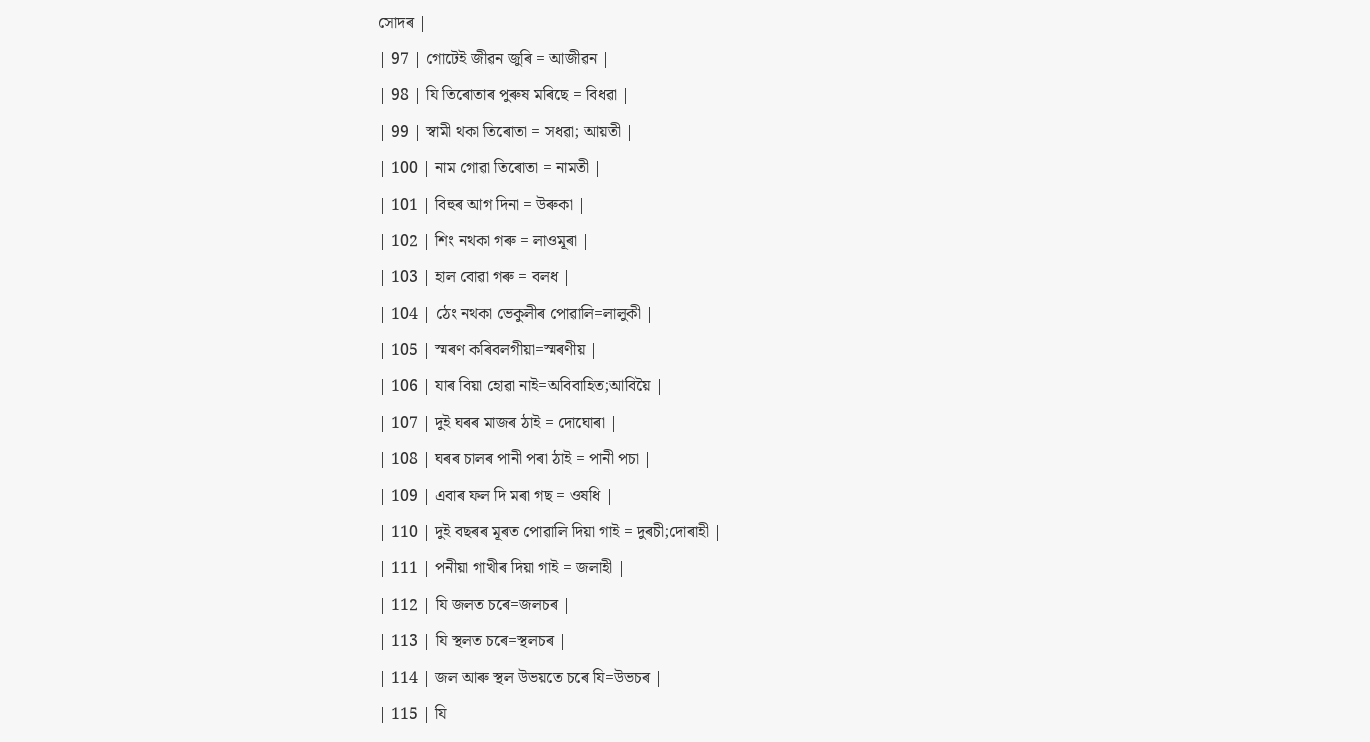সোদৰ |
| 97 | গোটেই জীৱন জুৰি = আজীৱন |
| 98 | যি তিৰোতাৰ পুৰুষ মৰিছে = বিধৱা |
| 99 | স্বামী থকা তিৰোতা = সধৱা; আয়তী |
| 100 | নাম গোৱা তিৰোতা = নামতী |
| 101 | বিহুৰ আগ দিনা = উৰুকা |
| 102 | শিং নথকা গৰু = লাওমূৰা |
| 103 | হাল বোৱা গৰু = বলধ |
| 104 | ঠেং নথকা ভেকুলীৰ পোৱালি=লালুকী |
| 105 | স্মৰণ কৰিবলগীয়া=স্মৰণীয় |
| 106 | যাৰ বিয়া হোৱা নাই=অবিবাহিত;আবিয়ৈ |
| 107 | দুই ঘৰৰ মাজৰ ঠাই = দোঘোৰা |
| 108 | ঘৰৰ চালৰ পানী পৰা ঠাই = পানী পচা |
| 109 | এবাৰ ফল দি মৰা গছ = ওষধি |
| 110 | দুই বছৰৰ মূৰত পোৱালি দিয়া গাই = দুৰচী;দোৰাহী |
| 111 | পনীয়া গাখীৰ দিয়া গাই = জলাহী |
| 112 | যি জলত চৰে=জলচৰ |
| 113 | যি স্থলত চৰে=স্থলচৰ |
| 114 | জল আৰু স্থল উভয়তে চৰে যি=উভচৰ |
| 115 | যি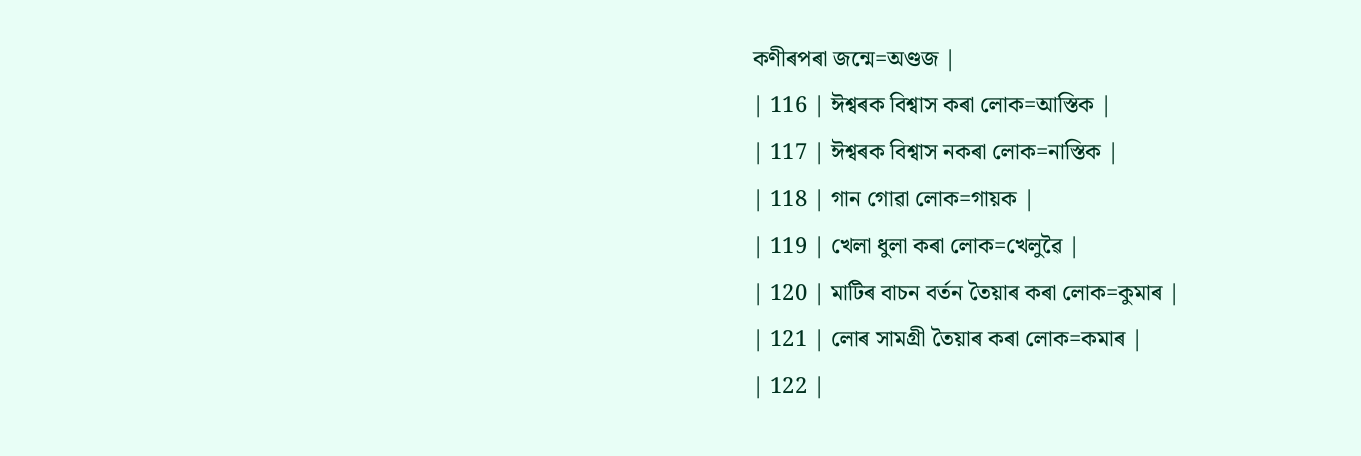কণীৰপৰা জন্মে=অণ্ডজ |
| 116 | ঈশ্বৰক বিশ্বাস কৰা লোক=আস্তিক |
| 117 | ঈশ্বৰক বিশ্বাস নকৰা লোক=নাস্তিক |
| 118 | গান গোৱা লোক=গায়ক |
| 119 | খেলা ধুলা কৰা লোক=খেলুৱৈ |
| 120 | মাটিৰ বাচন বৰ্তন তৈয়াৰ কৰা লোক=কুমাৰ |
| 121 | লোৰ সামগ্ৰী তৈয়াৰ কৰা লোক=কমাৰ |
| 122 |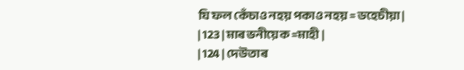যি ফল কেঁচাও নহয় পকাও নহয়= ডহেচীয়া |
| 123 | মাৰ ভনীয়েক =মাহী |
| 124 | দেউতাৰ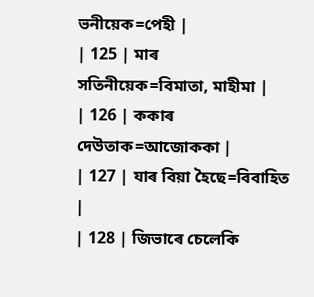ভনীয়েক=পেহী |
| 125 | মাৰ সতিনীয়েক=বিমাতা, মাহীমা |
| 126 | ককাৰ দেউতাক=আজোককা |
| 127 | যাৰ বিয়া হৈছে=বিবাহিত |
| 128 | জিভাৰে চেলেকি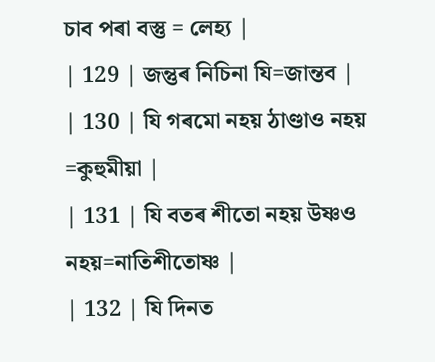চাব পৰা বস্তু = লেহ্য |
| 129 | জন্তুৰ নিচিনা যি=জান্তব |
| 130 | যি গৰমো নহয় ঠাণ্ডাও নহয় =কুহুমীয়া |
| 131 | যি বতৰ শীতো নহয় উষ্ণও নহয়=নাতিশীতোষ্ণ |
| 132 | যি দিনত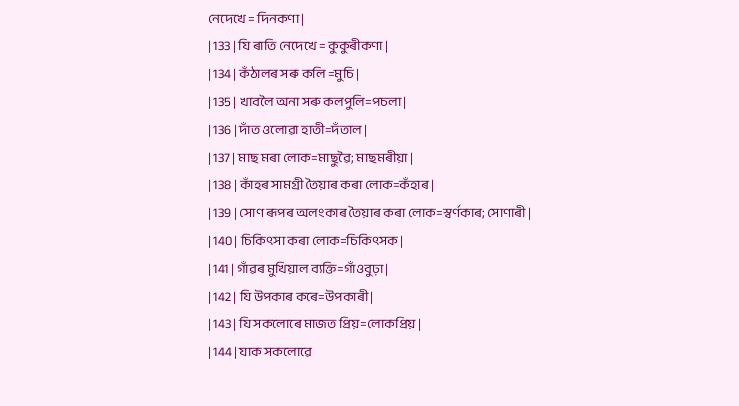নেদেখে = দিনকণা |
| 133 | যি ৰাতি নেদেখে = কুকুৰীকণা |
| 134 | কঁঠালৰ সৰু কলি =মুচি |
| 135 | খাবলৈ অনা সৰু কলপুলি=পচলা |
| 136 | দাঁত ওলোৱা হাতী=দঁতাল |
| 137 | মাছ মৰা লোক=মাছুৱৈ; মাছমৰীয়া |
| 138 | কাঁহৰ সামগ্ৰী তৈয়াৰ কৰা লোক=কঁহাৰ |
| 139 | সোণ ৰূপৰ অলংকাৰ তৈয়াৰ কৰা লোক=স্বৰ্ণকাৰ; সোণাৰী |
| 140 | চিকিৎসা কৰা লোক=চিকিৎসক |
| 141 | গাঁৱৰ মুখিয়াল ব্যক্তি=গাঁওবুঢ়া |
| 142 | যি উপকাৰ কৰে=উপকাৰী |
| 143 | যি সকলোৰে মাজত প্ৰিয়=লোকপ্ৰিয় |
| 144 | যাক সকলোৱে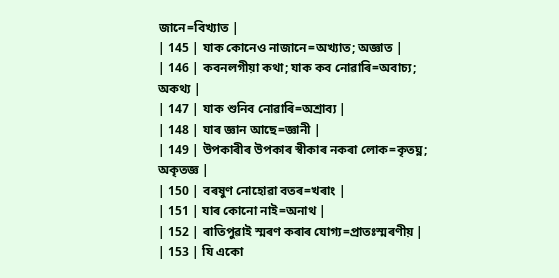জানে=বিখ্যাত |
| 145 | যাক কোনেও নাজানে=অখ্যাত; অজ্ঞাত |
| 146 | কবনলগীয়া কথা; যাক কব নোৱাৰি=অবাচ্য; অকথ্য |
| 147 | যাক শুনিব নোৱাৰি=অশ্ৰাব্য |
| 148 | যাৰ জ্ঞান আছে=জ্ঞানী |
| 149 | উপকাৰীৰ উপকাৰ স্বীকাৰ নকৰা লোক=কৃতঘ্ন; অকৃতজ্ঞ |
| 150 | বৰষুণ নোহোৱা বতৰ=খৰাং |
| 151 | যাৰ কোনো নাই=অনাথ |
| 152 | ৰাতিপুৱাই স্মৰণ কৰাৰ যোগ্য=প্ৰাতঃস্মৰণীয় |
| 153 | যি একো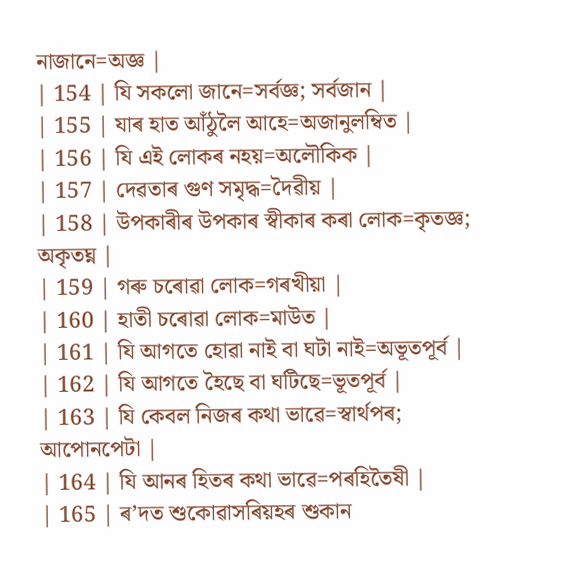নাজানে=অজ্ঞ |
| 154 | যি সকলো জানে=সৰ্বজ্ঞ; সৰ্বজান |
| 155 | যাৰ হাত আঁঠুলৈ আহে=অজানুলম্বিত |
| 156 | যি এই লোকৰ নহয়=অলৌকিক |
| 157 | দেৱতাৰ গুণ সমৃদ্ধ=দৈৱীয় |
| 158 | উপকাৰীৰ উপকাৰ স্বীকাৰ কৰা লোক=কৃতজ্ঞ; অকৃতঘ্ন |
| 159 | গৰু চৰোৱা লোক=গৰখীয়া |
| 160 | হাতী চৰোৱা লোক=মাউত |
| 161 | যি আগতে হোৱা নাই বা ঘটা নাই=অভূতপূৰ্ব |
| 162 | যি আগতে হৈছে বা ঘটিছে=ভূতপূৰ্ব |
| 163 | যি কেবল নিজৰ কথা ভাৱে=স্বাৰ্থপৰ; আপোনপেটা |
| 164 | যি আনৰ হিতৰ কথা ভাৱে=পৰহিতৈষী |
| 165 | ৰ’দত শুকোৱাসৰিয়হৰ শুকান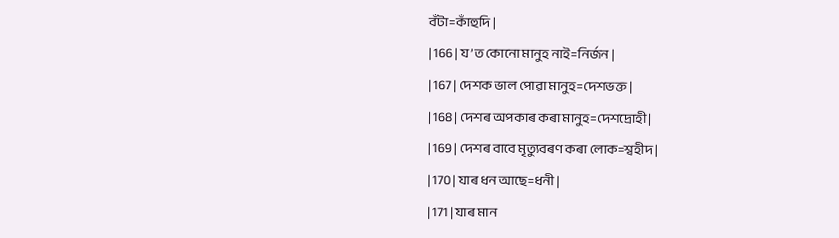বঁটা=কাঁহুদি |
| 166 | য’ত কোনো মানুহ নাই=নিৰ্জন |
| 167 | দেশক ভাল পোৱা মানুহ=দেশভক্ত |
| 168 | দেশৰ অপকাৰ কৰা মানুহ=দেশদ্ৰোহী |
| 169 | দেশৰ বাবে মৃত্যুবৰণ কৰা লোক=শ্বহীদ |
| 170 | যাৰ ধন আছে=ধনী |
| 171 | যাৰ মান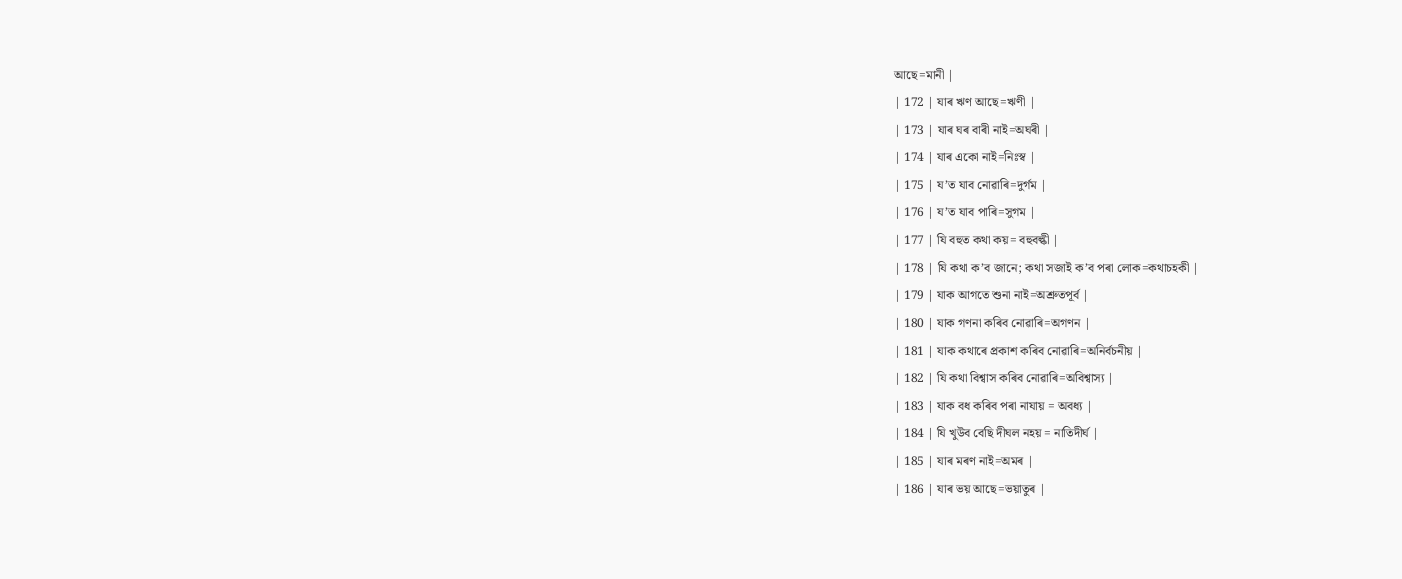আছে=মানী |
| 172 | যাৰ ঋণ আছে=ঋণী |
| 173 | যাৰ ঘৰ বাৰী নাই=অঘৰী |
| 174 | যাৰ একো নাই=নিঃস্ব |
| 175 | য’ত যাব নোৱাৰি=দুৰ্গম |
| 176 | য’ত যাব পাৰি=সুগম |
| 177 | যি বহুত কথা কয়= বহুবল্কী |
| 178 | যি কথা ক’ব জানে; কথা সজাই ক’ব পৰা লোক=কথাচহকী |
| 179 | যাক আগতে শুনা নাই=অশ্ৰুতপূৰ্ব |
| 180 | যাক গণনা কৰিব নোৱাৰি=অগণন |
| 181 | যাক কথাৰে প্ৰকাশ কৰিব নোৱাৰি=অনিৰ্বচনীয় |
| 182 | যি কথা বিশ্বাস কৰিব নোৱাৰি=অবিশ্বাস্য |
| 183 | যাক বধ কৰিব পৰা নাযায় = অবধ্য |
| 184 | যি খুউব বেছি দীঘল নহয় = নাতিদীৰ্ঘ |
| 185 | যাৰ মৰণ নাই=অমৰ |
| 186 | যাৰ ভয় আছে=ভয়াতুৰ |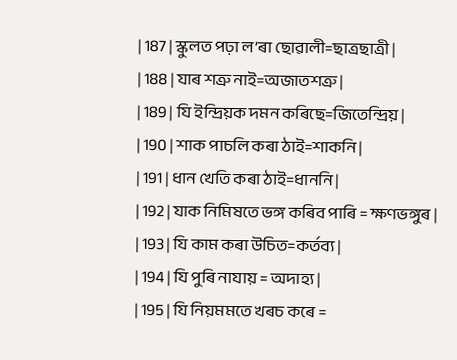| 187 | স্কুলত পঢ়া ল’ৰা ছোৱালী=ছাত্ৰছাত্ৰী |
| 188 | যাৰ শত্ৰু নাই=অজাতশত্ৰু |
| 189 | যি ইন্দ্ৰিয়ক দমন কৰিছে=জিতেন্দ্ৰিয় |
| 190 | শাক পাচলি কৰা ঠাই=শাকনি |
| 191 | ধান খেতি কৰা ঠাই=ধাননি |
| 192 | যাক নিমিষতে ভঙ্গ কৰিব পাৰি = ক্ষণভঙ্গুৰ |
| 193 | যি কাম কৰা উচিত=কৰ্তব্য |
| 194 | যি পুৰি নাযায় = অদাহ্য |
| 195 | যি নিয়মমতে খৰচ কৰে =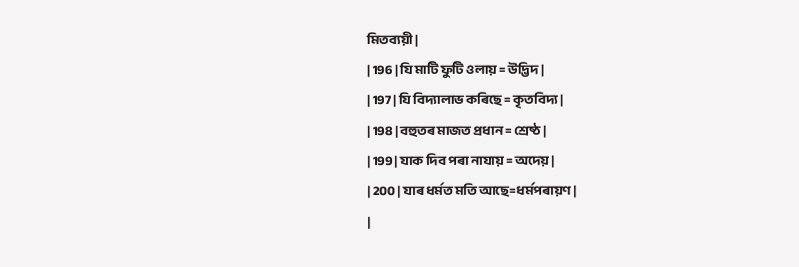মিতব্যয়ী |
| 196 | যি মাটি ফুটি ওলায় = উদ্ভিদ |
| 197 | যি বিদ্যালাভ কৰিছে = কৃতবিদ্য |
| 198 | বহুতৰ মাজত প্ৰধান = শ্ৰেষ্ঠ |
| 199 | যাক দিব পৰা নাযায় = অদেয় |
| 200 | যাৰ ধৰ্মত মতি আছে=ধৰ্মপৰায়ণ |
|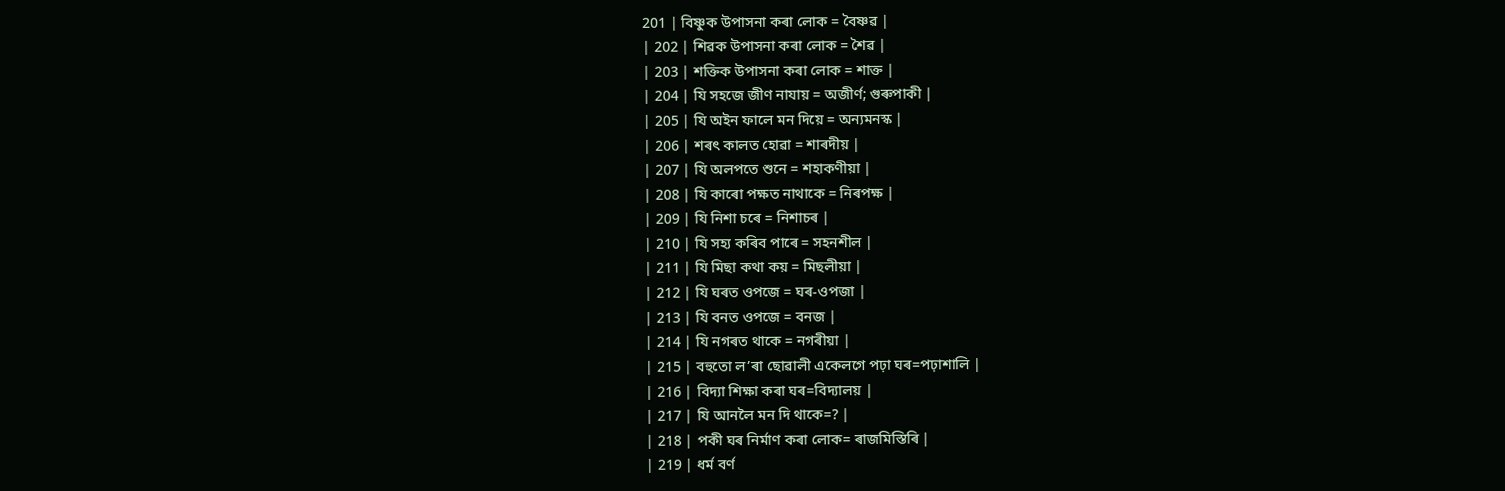201 | বিষ্ণুক উপাসনা কৰা লোক = বৈষ্ণৱ |
| 202 | শিৱক উপাসনা কৰা লোক = শৈৱ |
| 203 | শক্তিক উপাসনা কৰা লোক = শাক্ত |
| 204 | যি সহজে জীণ নাযায় = অজীৰ্ণ; গুৰুপাকী |
| 205 | যি অইন ফালে মন দিয়ে = অন্যমনস্ক |
| 206 | শৰৎ কালত হোৱা = শাৰদীয় |
| 207 | যি অলপতে শুনে = শহাকণীয়া |
| 208 | যি কাৰো পক্ষত নাথাকে = নিৰপক্ষ |
| 209 | যি নিশা চৰে = নিশাচৰ |
| 210 | যি সহ্য কৰিব পাৰে = সহনশীল |
| 211 | যি মিছা কথা কয় = মিছলীয়া |
| 212 | যি ঘৰত ওপজে = ঘৰ-ওপজা |
| 213 | যি বনত ওপজে = বনজ |
| 214 | যি নগৰত থাকে = নগৰীয়া |
| 215 | বহুতো ল’ৰা ছোৱালী একেলগে পঢ়া ঘৰ=পঢ়াশালি |
| 216 | বিদ্যা শিক্ষা কৰা ঘৰ=বিদ্যালয় |
| 217 | যি আনলৈ মন দি থাকে=? |
| 218 | পকী ঘৰ নিৰ্মাণ কৰা লোক= ৰাজমিস্তিৰি |
| 219 | ধৰ্ম বৰ্ণ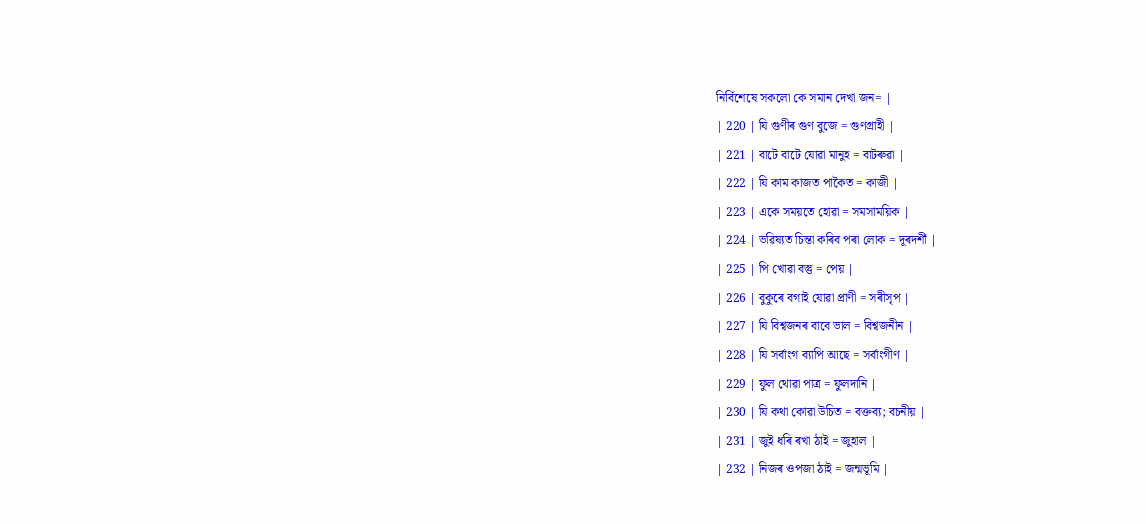নিৰ্বিশেষে সকলো কে সমান দেখা জন= |
| 220 | যি গুণীৰ গুণ বুজে = গুণগ্ৰাহী |
| 221 | বাটে বাটে যোৱা মানুহ = বাটৰুৱা |
| 222 | যি কাম কাজত পাকৈত = কাজী |
| 223 | একে সময়তে হোৱা = সমসাময়িক |
| 224 | ভৱিষ্যত চিন্তা কৰিব পৰা লোক = দূৰদৰ্শী |
| 225 | পি খোৱা বস্তু = পেয় |
| 226 | বুকুৰে বগাই যোৱা প্ৰাণী = সৰীসৃপ |
| 227 | যি বিশ্বজনৰ বাবে ভাল = বিশ্বজনীন |
| 228 | যি সৰ্বাংগ ব্যাপি আছে = সৰ্বাংগীণ |
| 229 | ফুল থোৱা পাত্ৰ = ফুলদানি |
| 230 | যি কথা কোৱা উচিত = বক্তব্য; বচনীয় |
| 231 | জুই ধৰি ৰখা ঠাই = জুহাল |
| 232 | নিজৰ ওপজা ঠাই = জন্মভূমি |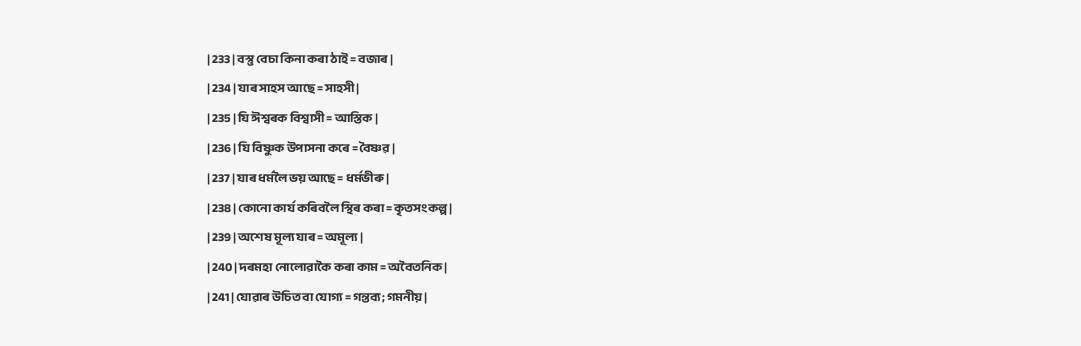| 233 | বস্তু বেচা কিনা কৰা ঠাই = বজাৰ |
| 234 | যাৰ সাহস আছে = সাহসী |
| 235 | যি ঈশ্বৰক বিশ্বাসী = আস্তিক |
| 236 | যি বিষ্ণুক উপাসনা কৰে = বৈষ্ণৱ |
| 237 | যাৰ ধৰ্মলৈ ভয় আছে = ধৰ্মভীৰু |
| 238 | কোনো কাৰ্য কৰিবলৈ স্থিৰ কৰা = কৃতসংকল্প |
| 239 | অশেষ মূল্য যাৰ = অমূল্য |
| 240 | দৰমহা নোলোৱাকৈ কৰা কাম = অবৈতনিক |
| 241 | যোৱাৰ উচিত বা যোগ্য = গন্তব্য; গমনীয় |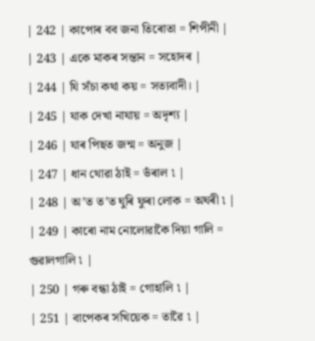| 242 | কাপোৰ বব জনা তিৰোতা = শিপীনী |
| 243 | একে মাকৰ সন্তান = সহোদৰ |
| 244 | যি সঁচা কথা কয় = সত্যবাদী। |
| 245 | যাক দেখা নাযায় = অদৃশ্য |
| 246 | যাৰ পিছত জন্ম = অনুজ |
| 247 | ধান থোৱা ঠাই = ভঁৰাল ৷ |
| 248 | অ’ত ত’ত ঘুৰি ফুৰা লোক = অঘৰী ৷ |
| 249 | কাৰো নাম নোলোৱাকৈ দিয়া গালি = গুৱালগালি ৷ |
| 250 | গৰু বন্ধা ঠাই = গোহালি ৷ |
| 251 | বাপেকৰ সখিয়েক = তাৱৈ ৷ |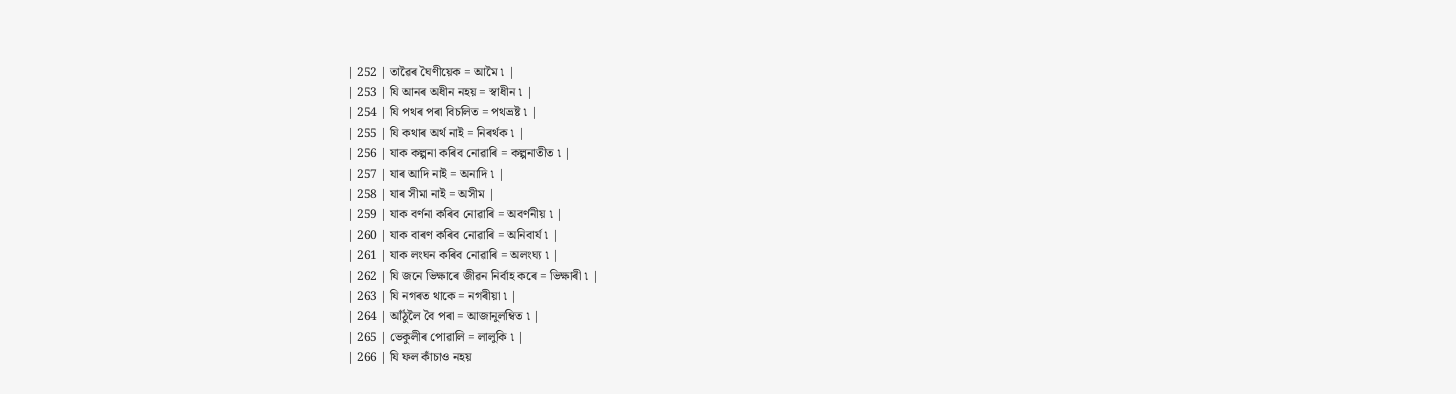| 252 | তাৱৈৰ ঘৈণীয়েক = আমৈ ৷ |
| 253 | যি আনৰ অধীন নহয় = স্বাধীন ৷ |
| 254 | যি পথৰ পৰা বিচলিত = পথভ্ৰষ্ট ৷ |
| 255 | যি কথাৰ অৰ্থ নাই = নিৰৰ্থক ৷ |
| 256 | যাক কল্পনা কৰিব নোৱাৰি = কল্পনাতীত ৷ |
| 257 | যাৰ আদি নাই = অনাদি ৷ |
| 258 | যাৰ সীমা নাই = অসীম |
| 259 | যাক বৰ্ণনা কৰিব নোৱাৰি = অবৰ্ণনীয় ৷ |
| 260 | যাক বাৰণ কৰিব নোৱাৰি = অনিবাৰ্য ৷ |
| 261 | যাক লংঘন কৰিব নোৱাৰি = অলংঘ্য ৷ |
| 262 | যি জনে ভিক্ষাৰে জীৱন নিৰ্বাহ কৰে = ভিক্ষাৰী ৷ |
| 263 | যি নগৰত থাকে = নগৰীয়া ৷ |
| 264 | আঁঠুলৈ বৈ পৰা = আজানুলম্বিত ৷ |
| 265 | ভেকুলীৰ পোৱালি = লালুকি ৷ |
| 266 | যি ফল কাঁচাও নহয়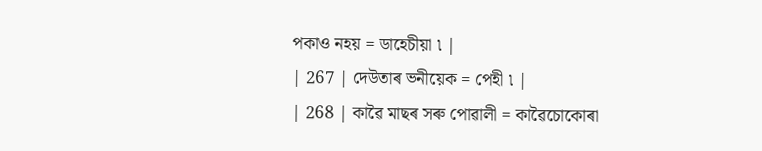পকাও নহয় = ডাহেচীয়া ৷ |
| 267 | দেউতাৰ ভনীয়েক = পেহী ৷ |
| 268 | কাৱৈ মাছৰ সৰু পোৱালী = কাৱৈচোকোৰা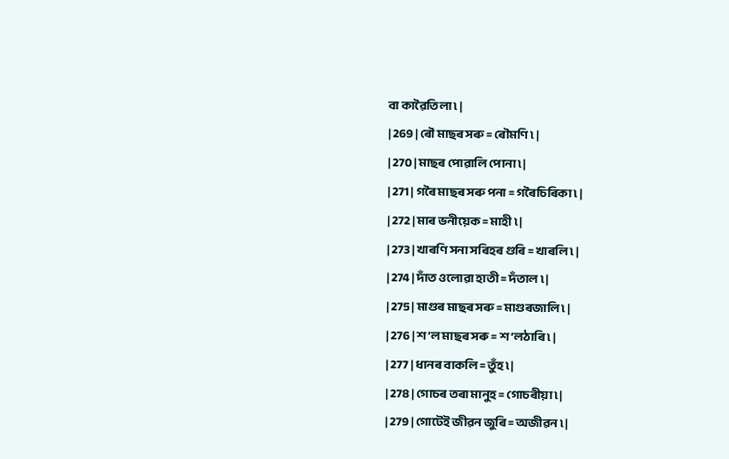বা কাৱৈতিলা ৷ |
| 269 | ৰৌ মাছৰ সৰু = ৰৌমণি ৷ |
| 270 | মাছৰ পোৱালি পোনা ৷ |
| 271 | গৰৈ মাছৰ সৰু পনা = গৰৈচিৰিকা ৷ |
| 272 | মাৰ ভনীয়েক = মাহী ৷ |
| 273 | খাৰণি সনা সৰিহৰ গুৰি = খাৰলি ৷ |
| 274 | দাঁত ওলোৱা হাতী = দঁতাল ৷ |
| 275 | মাগুৰ মাছৰ সৰু = মাগুৰজালি ৷ |
| 276 | শ’ল মাছৰ সৰু = শ’লঠাৰি ৷ |
| 277 | ধানৰ বাকলি = তুঁহ ৷ |
| 278 | গোচৰ তৰা মানুহ = গোচৰীয়া ৷ |
| 279 | গোটেই জীৱন জুৰি = অজীৱন ৷ |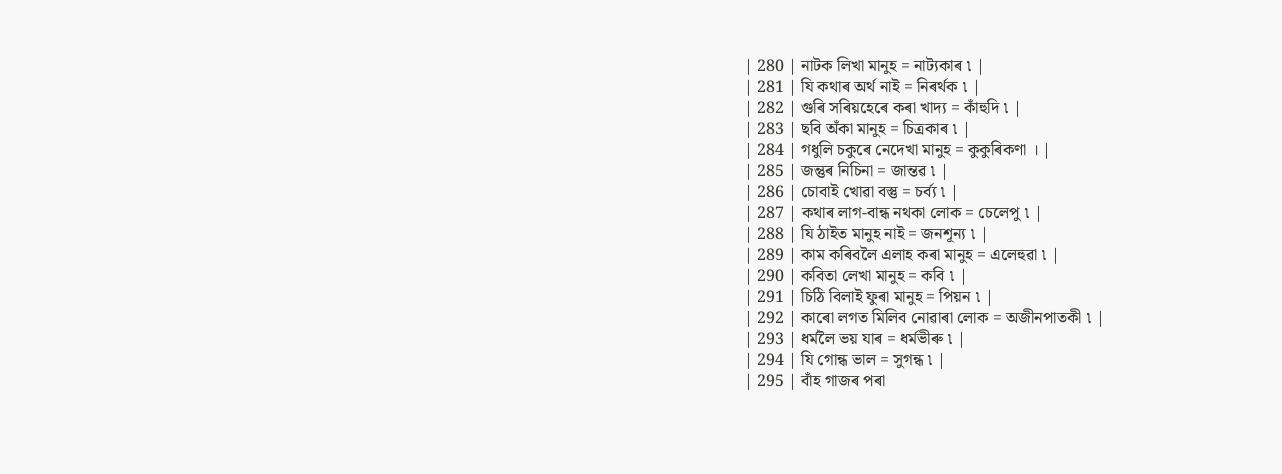| 280 | নাটক লিখা মানুহ = নাট্যকাৰ ৷ |
| 281 | যি কথাৰ অৰ্থ নাই = নিৰৰ্থক ৷ |
| 282 | গুৰি সৰিয়হেৰে কৰা খাদ্য = কাঁহুদি ৷ |
| 283 | ছবি অঁকা মানুহ = চিত্ৰকাৰ ৷ |
| 284 | গধুলি চকুৰে নেদেখা মানুহ = কুকুৰিকণা । |
| 285 | জন্তুৰ নিচিনা = জান্তৱ ৷ |
| 286 | চোবাই খোৱা বস্তু = চৰ্ব্য ৷ |
| 287 | কথাৰ লাগ-বান্ধ নথকা লোক = চেলেপু ৷ |
| 288 | যি ঠাইত মানুহ নাই = জনশূন্য ৷ |
| 289 | কাম কৰিবলৈ এলাহ কৰা মানুহ = এলেহুৱা ৷ |
| 290 | কবিতা লেখা মানুহ = কবি ৷ |
| 291 | চিঠি বিলাই ফুৰা মানুহ = পিয়ন ৷ |
| 292 | কাৰো লগত মিলিব নোৱাৰা লোক = অজীনপাতকী ৷ |
| 293 | ধৰ্মলৈ ভয় যাৰ = ধৰ্মভীৰু ৷ |
| 294 | যি গোন্ধ ভাল = সুগন্ধ ৷ |
| 295 | বাঁহ গাজৰ পৰা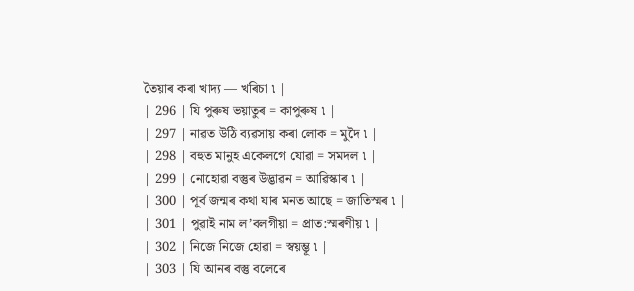তৈয়াৰ কৰা খাদ্য — খৰিচা ৷ |
| 296 | যি পুৰুষ ভয়াতুৰ = কাপুৰুষ ৷ |
| 297 | নাৱত উঠি ব্যৱসায় কৰা লোক = মুদৈ ৷ |
| 298 | বহুত মানুহ একেলগে যোৱা = সমদল ৷ |
| 299 | নোহোৱা বস্তুৰ উদ্ভাৱন = আৱিস্কাৰ ৷ |
| 300 | পূৰ্ব জন্মৰ কথা যাৰ মনত আছে = জাতিস্মৰ ৷ |
| 301 | পুৱাই নাম ল’বলগীয়া = প্ৰাত:স্মৰণীয় ৷ |
| 302 | নিজে নিজে হোৱা = স্বয়ম্ভূ ৷ |
| 303 | যি আনৰ বস্তু বলেৰে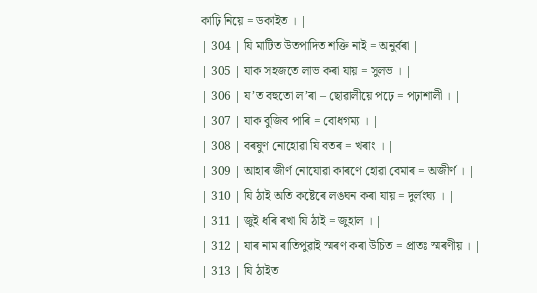কাঢ়ি নিয়ে = ডকাইত । |
| 304 | যি মাটিত উতপাদিত শক্তি নাই = অনুৰ্বৰা |
| 305 | যাক সহজতে লাভ কৰা যায় = সুলভ । |
| 306 | য’ত বহুতো ল’ৰা – ছোৱালীয়ে পঢ়ে = পঢ়াশালী । |
| 307 | যাক বুজিব পাৰি = বোধগম্য । |
| 308 | বৰষুণ নোহোৱা যি বতৰ = খৰাং । |
| 309 | আহাৰ জীৰ্ণ নোযোৱা কাৰণে হোৱা বেমাৰ = অজীৰ্ণ । |
| 310 | যি ঠাই অতি কষ্টেৰে লঙঘন কৰা যায় = দুৰ্লংঘ্য । |
| 311 | জুই ধৰি ৰখা যি ঠাই = জুহাল । |
| 312 | যাৰ নাম ৰাতিপুৱাই স্মৰণ কৰা উচিত = প্ৰাতঃ স্মৰণীয় । |
| 313 | যি ঠাইত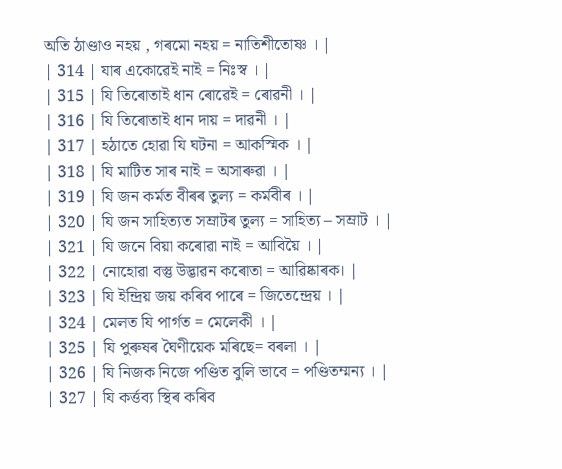অতি ঠাণ্ডাও নহয় , গৰমো নহয় = নাতিশীতোষ্ণ । |
| 314 | যাৰ একোৱেই নাই = নিঃস্ব । |
| 315 | যি তিৰোতাই ধান ৰোৱেই = ৰোৱনী । |
| 316 | যি তিৰোতাই ধান দায় = দাৱনী । |
| 317 | হঠাতে হোৱা যি ঘটনা = আকস্মিক । |
| 318 | যি মাটিত সাৰ নাই = অসাৰুৱা । |
| 319 | যি জন কৰ্মত বীৰৰ তুল্য = কৰ্মবীৰ । |
| 320 | যি জন সাহিত্যত সম্ৰাটৰ তুল্য = সাহিত্য – সম্ৰাট । |
| 321 | যি জনে বিয়া কৰোৱা নাই = আবিয়ৈ । |
| 322 | নোহোৱা বস্তু উদ্ভাৱন কৰোতা = আৱিষ্কাৰক। |
| 323 | যি ইন্দ্ৰিয় জয় কৰিব পাৰে = জিতেন্দ্ৰেয় । |
| 324 | মেলত যি পাৰ্গত = মেলেকী । |
| 325 | যি পুৰুষৰ ঘৈণীয়েক মৰিছে= বৰলা । |
| 326 | যি নিজক নিজে পণ্ডিত বুলি ভাবে = পণ্ডিতম্মন্য । |
| 327 | যি কৰ্ত্তব্য স্থিৰ কৰিব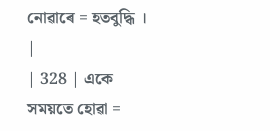নোৱাৰে = হতবুদ্ধি । |
| 328 | একে সময়তে হোৱা =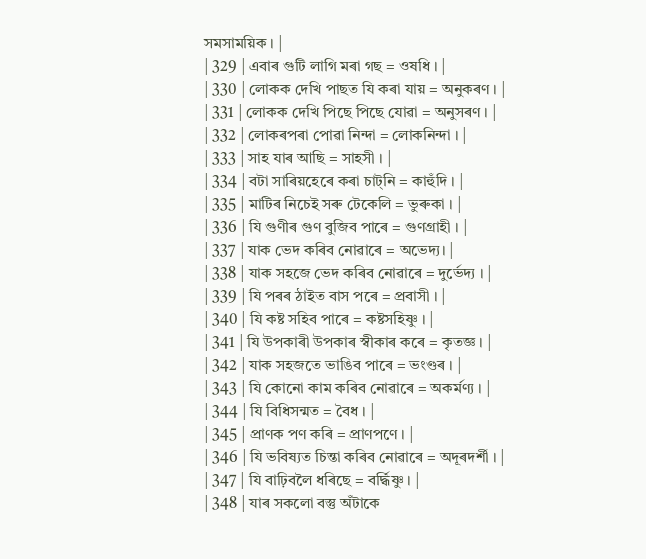সমসাময়িক । |
| 329 | এবাৰ গুটি লাগি মৰা গছ = ওষধি । |
| 330 | লোকক দেখি পাছত যি কৰা যায় = অনুকৰণ । |
| 331 | লোকক দেখি পিছে পিছে যোৱা = অনুসৰণ । |
| 332 | লোকৰপৰা পোৱা নিন্দা = লোকনিন্দা । |
| 333 | সাহ যাৰ আছি = সাহসী । |
| 334 | বটা সাৰিয়হেৰে কৰা চাট্নি = কাহুঁদি । |
| 335 | মাটিৰ নিচেই সৰু টেকেলি = ভুৰুকা । |
| 336 | যি গুণীৰ গুণ বুজিব পাৰে = গুণগ্ৰাহী । |
| 337 | যাক ভেদ কৰিব নোৱাৰে = অভেদ্য। |
| 338 | যাক সহজে ভেদ কৰিব নোৱাৰে = দুৰ্ভেদ্য । |
| 339 | যি পৰৰ ঠাইত বাস পৰে = প্ৰবাসী । |
| 340 | যি কষ্ট সহিব পাৰে = কষ্টসহিষ্ণু । |
| 341 | যি উপকাৰী উপকাৰ স্বীকাৰ কৰে = কৃতজ্ঞ । |
| 342 | যাক সহজতে ভাঙিব পাৰে = ভংণ্ডৰ । |
| 343 | যি কোনো কাম কৰিব নোৱাৰে = অকৰ্মণ্য । |
| 344 | যি বিধিসন্মত = বৈধ । |
| 345 | প্ৰাণক পণ কৰি = প্ৰাণপণে । |
| 346 | যি ভবিষ্যত চিন্তা কৰিব নোৱাৰে = অদূৰদৰ্শী । |
| 347 | যি বাঢ়িবলৈ ধৰিছে = বৰ্দ্ধিষ্ণু । |
| 348 | যাৰ সকলো বস্তু অঁটাকে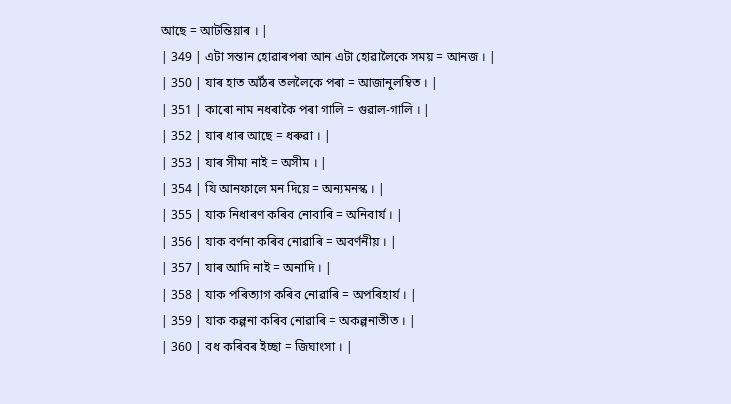আছে = আটন্তিয়াৰ । |
| 349 | এটা সন্তান হোৱাৰপৰা আন এটা হোৱালৈকে সময় = আনজ । |
| 350 | যাৰ হাত আঁঠৰ তললৈকে পৰা = আজানুলম্বিত । |
| 351 | কাৰো নাম নধৰাকৈ পৰা গালি = গুৱাল-গালি । |
| 352 | যাৰ ধাৰ আছে = ধৰুৱা । |
| 353 | যাৰ সীমা নাই = অসীম । |
| 354 | যি আনফালে মন দিয়ে = অন্যমনস্ক । |
| 355 | যাক নিধাৰণ কৰিব নোবাৰি = অনিবাৰ্য । |
| 356 | যাক বৰ্ণনা কৰিব নোৱাৰি = অবৰ্ণনীয় । |
| 357 | যাৰ আদি নাই = অনাদি । |
| 358 | যাক পৰিত্যাগ কৰিব নোৱাৰি = অপৰিহাৰ্য । |
| 359 | যাক কল্পনা কৰিব নোৱাৰি = অকল্পনাতীত । |
| 360 | বধ কৰিবৰ ইচ্ছা = জিঘাংসা । |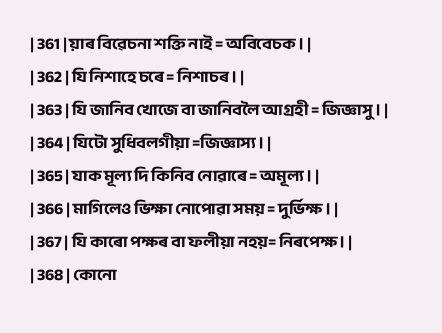| 361 | য়াৰ বিৱেচনা শক্তি নাই = অবিবেচক । |
| 362 | যি নিশাহে চৰে = নিশাচৰ । |
| 363 | যি জানিব খোজে বা জানিবলৈ আগ্ৰহী = জিজ্ঞাসু । |
| 364 | যিটো সুধিবলগীয়া =জিজ্ঞাস্য । |
| 365 | যাক মূল্য দি কিনিব নোৱাৰে = অমূল্য । |
| 366 | মাগিলেও ভিক্ষা নোপোৱা সময় = দুৰ্ভিক্ষ । |
| 367 | যি কাৰো পক্ষৰ বা ফলীয়া নহয়= নিৰপেক্ষ । |
| 368 | কোনো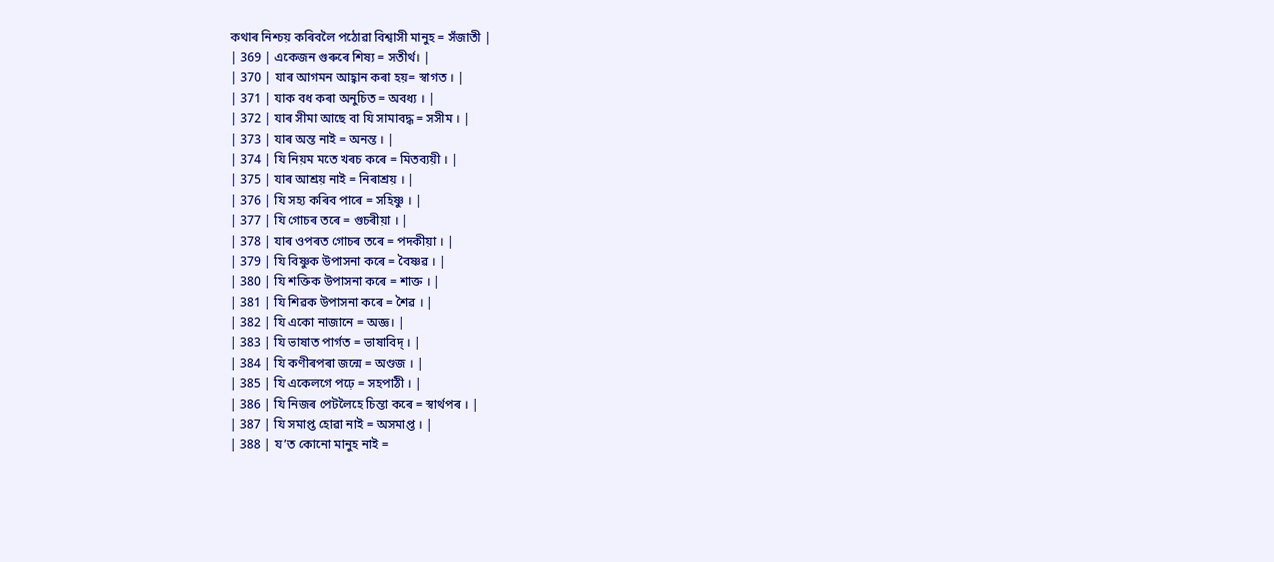কথাৰ নিশ্চয় কৰিবলৈ পঠোৱা বিশ্বাসী মানুহ = সঁজাতী |
| 369 | একেজন গুৰুৰে শিষ্য = সতীৰ্থ। |
| 370 | যাৰ আগমন আহ্বান কৰা হয়= স্বাগত । |
| 371 | যাক বধ কৰা অনুচিত = অবধ্য । |
| 372 | যাৰ সীমা আছে বা যি সামাবদ্ধ = সসীম । |
| 373 | যাৰ অন্ত নাই = অনন্ত । |
| 374 | যি নিয়ম মতে খৰচ কৰে = মিতব্যয়ী । |
| 375 | যাৰ আশ্ৰয় নাই = নিৰাশ্ৰয় । |
| 376 | যি সহ্য কৰিব পাৰে = সহিষ্ণু । |
| 377 | যি গোচৰ তৰে = গুচৰীয়া । |
| 378 | যাৰ ওপৰত গোচৰ তৰে = পদকীয়া । |
| 379 | যি বিষ্ণুক উপাসনা কৰে = বৈষ্ণৱ । |
| 380 | যি শক্তিক উপাসনা কৰে = শাক্ত । |
| 381 | যি শিৱক উপাসনা কৰে = শৈৱ । |
| 382 | যি একো নাজানে = অজ্ঞ। |
| 383 | যি ভাষাত পাৰ্গত = ভাষাবিদ্ । |
| 384 | যি কণীৰপৰা জন্মে = অণ্ডজ । |
| 385 | যি একেলগে পঢ়ে = সহপাঠী । |
| 386 | যি নিজৰ পেটলৈহে চিন্তা কৰে = স্বাৰ্থপৰ । |
| 387 | যি সমাপ্ত হোৱা নাই = অসমাপ্ত । |
| 388 | য’ত কোনো মানুহ নাই =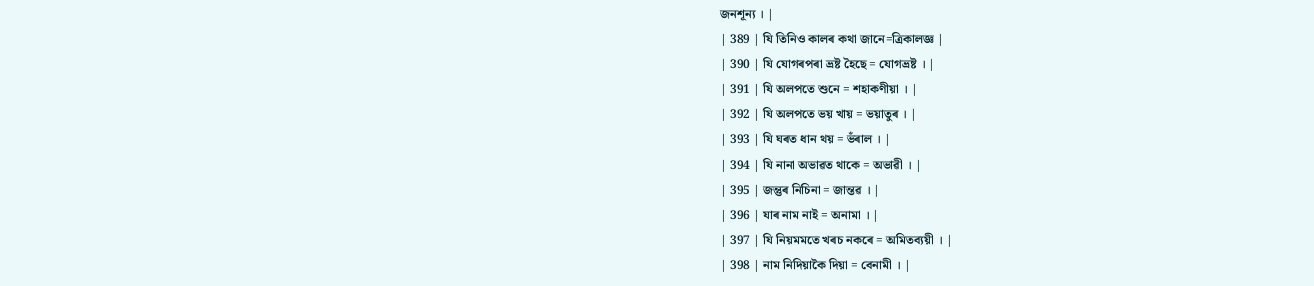জনশূন্য । |
| 389 | যি তিনিও কালৰ কথা জানে=ত্ৰিকালজ্ঞ |
| 390 | যি যোগৰপৰা ভ্ৰষ্ট হৈছে = যোগভ্ৰষ্ট । |
| 391 | যি অলপতে শুনে = শহাকণীয়া । |
| 392 | যি অলপতে ভয় খায় = ভয়াতুৰ । |
| 393 | যি ঘৰত ধান থয় = ভঁৰাল । |
| 394 | যি নানা অভাৱত থাকে = অভাৱী । |
| 395 | জন্তুৰ নিচিনা = জান্তৱ । |
| 396 | যাৰ নাম নাই = অনামা । |
| 397 | যি নিয়মমতে খৰচ নকৰে = অমিতব্যয়ী । |
| 398 | নাম নিদিয়াকৈ দিয়া = বেনামী । |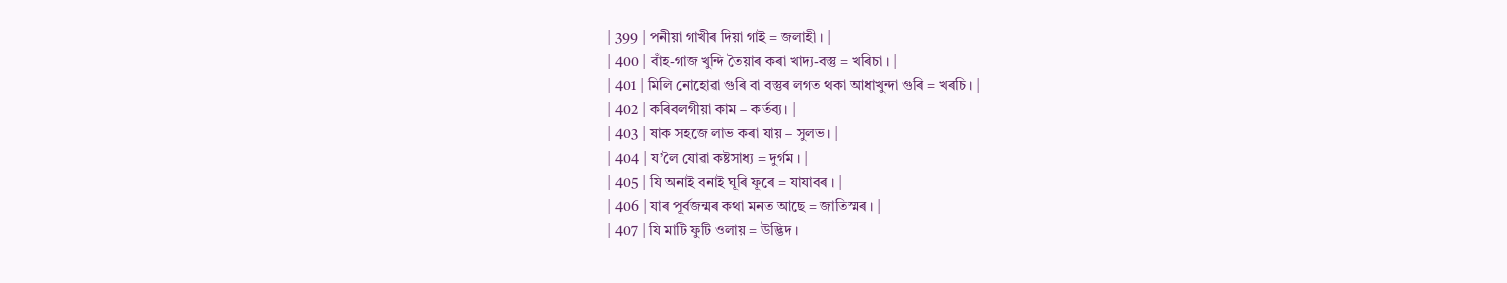| 399 | পনীয়া গাখীৰ দিয়া গাই = জলাহী । |
| 400 | বাঁহ-গাজ খুন্দি তৈয়াৰ কৰা খাদ্য-বস্তু = খৰিচা । |
| 401 | মিলি নোহোৱা গুৰি বা বস্তুৰ লগত থকা আধাখুন্দা গুৰি = খৰচি । |
| 402 | কৰিবলগীয়া কাম – কৰ্তব্য। |
| 403 | ষাক সহজে লাভ কৰা যায় – সুলভ। |
| 404 | য’লৈ যোৱা কষ্টসাধ্য = দুৰ্গম । |
| 405 | যি অনাই বনাই ঘূৰি ফূৰে = যাযাবৰ । |
| 406 | যাৰ পূৰ্বজন্মৰ কথা মনত আছে = জাতিস্মৰ । |
| 407 | যি মাটি ফুটি ওলায় = উদ্ভিদ ।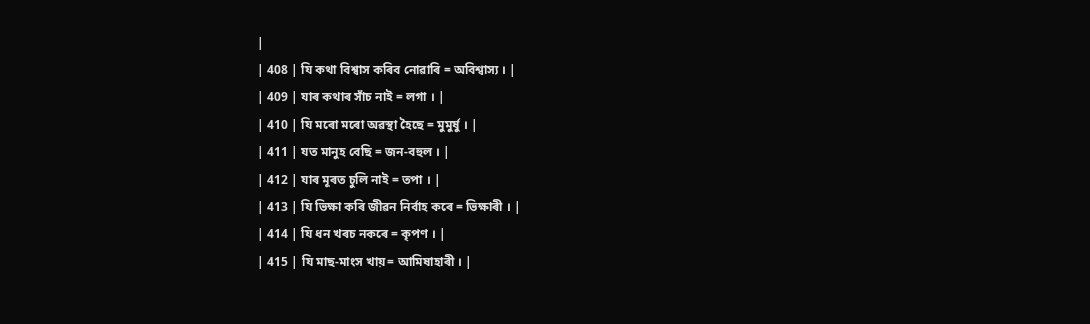|
| 408 | যি কথা বিশ্বাস কৰিব নোৱাৰি = অবিশ্বাস্য । |
| 409 | যাৰ কথাৰ সাঁচ নাই = লগা । |
| 410 | যি মৰো মৰো অৱস্থা হৈছে = মুমুৰ্ষু । |
| 411 | যত মানুহ বেছি = জন-বহুল । |
| 412 | যাৰ মূৰত চুলি নাই = তপা । |
| 413 | যি ভিক্ষা কৰি জীৱন নিৰ্বাহ কৰে = ভিক্ষাৰী । |
| 414 | যি ধন খৰচ নকৰে = কৃপণ । |
| 415 | যি মাছ-মাংস খায়= আমিষাহাৰী । |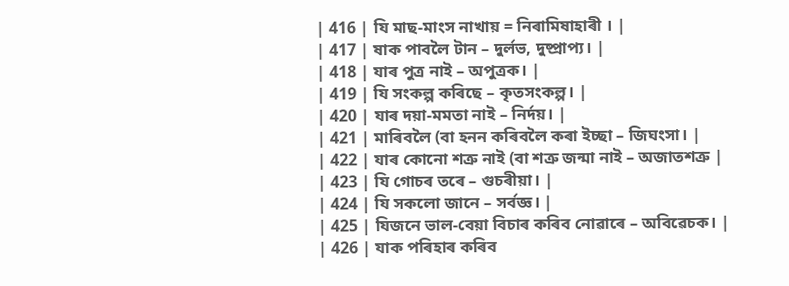| 416 | যি মাছ-মাংস নাখায় = নিৰামিষাহাৰী । |
| 417 | ষাক পাবলৈ টান – দুৰ্লভ, দুষ্প্ৰাপ্য। |
| 418 | যাৰ পুত্ৰ নাই – অপুত্ৰক। |
| 419 | যি সংকল্প কৰিছে – কৃতসংকল্প। |
| 420 | যাৰ দয়া-মমতা নাই – নিৰ্দয়। |
| 421 | মাৰিবলৈ (বা হনন কৰিবলৈ কৰা ইচ্ছা – জিঘংসা। |
| 422 | যাৰ কোনো শত্ৰু নাই (বা শত্ৰু জন্মা নাই – অজাতশত্ৰু |
| 423 | যি গোচৰ তৰে – গুচৰীয়া। |
| 424 | যি সকলো জানে – সৰ্বজ্ঞ। |
| 425 | যিজনে ভাল-বেয়া বিচাৰ কৰিব নোৱাৰে – অবিৱেচক। |
| 426 | যাক পৰিহাৰ কৰিব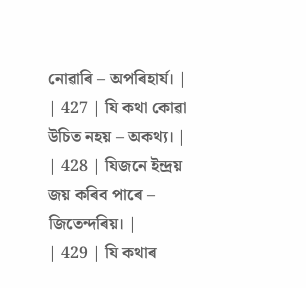নোৱাৰি – অপৰিহাৰ্য। |
| 427 | যি কথা কোৱা উচিত নহয় – অকথ্য। |
| 428 | যিজনে ইন্দ্ৰয় জয় কৰিব পাৰে – জিতেন্দৰিয়। |
| 429 | যি কথাৰ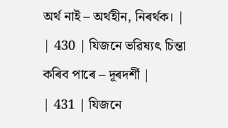অৰ্থ নাই – অৰ্থহীন, নিৰৰ্থক। |
| 430 | যিজনে ভৱিষ্যৎ চিন্তা কৰিব পাৰে – দূৰদৰ্শী |
| 431 | যিজনে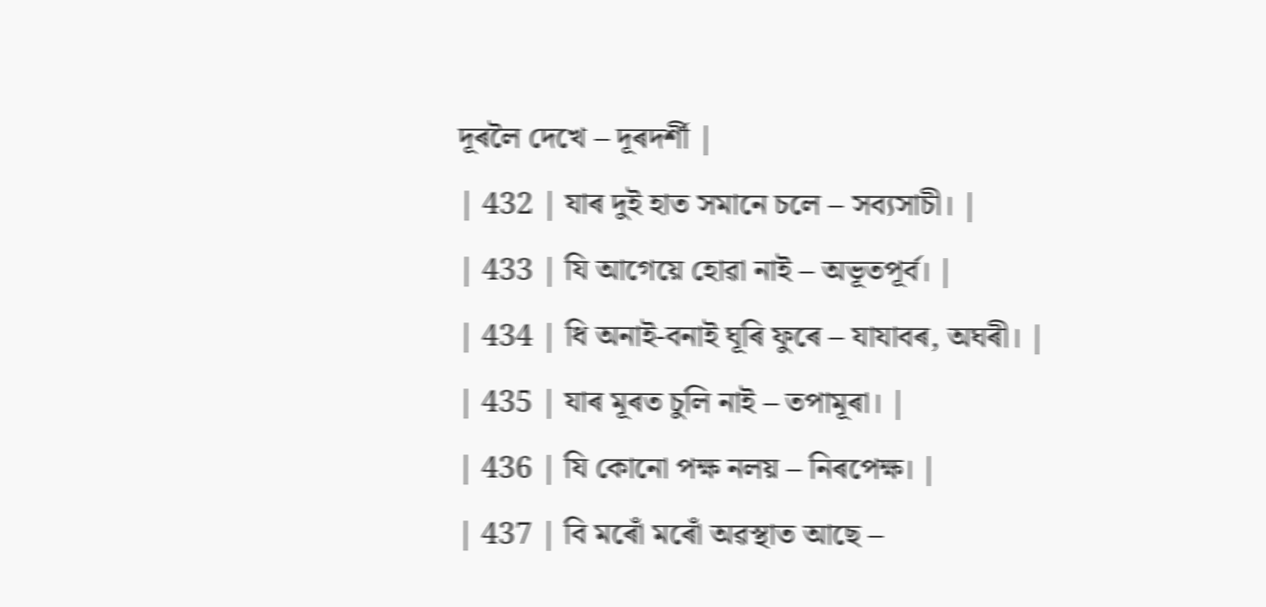দূৰলৈ দেখে – দূৰদৰ্শী |
| 432 | যাৰ দুই হাত সমানে চলে – সব্যসাচী। |
| 433 | যি আগেয়ে হোৱা নাই – অভূতপূৰ্ব। |
| 434 | ধি অনাই-বনাই ঘূৰি ফুৰে – যাযাবৰ, অঘৰী। |
| 435 | যাৰ মূৰত চুলি নাই – তপামূৰা। |
| 436 | যি কোনো পক্ষ নলয় – নিৰপেক্ষ। |
| 437 | বি মৰোঁ মৰোঁ অৱস্থাত আছে –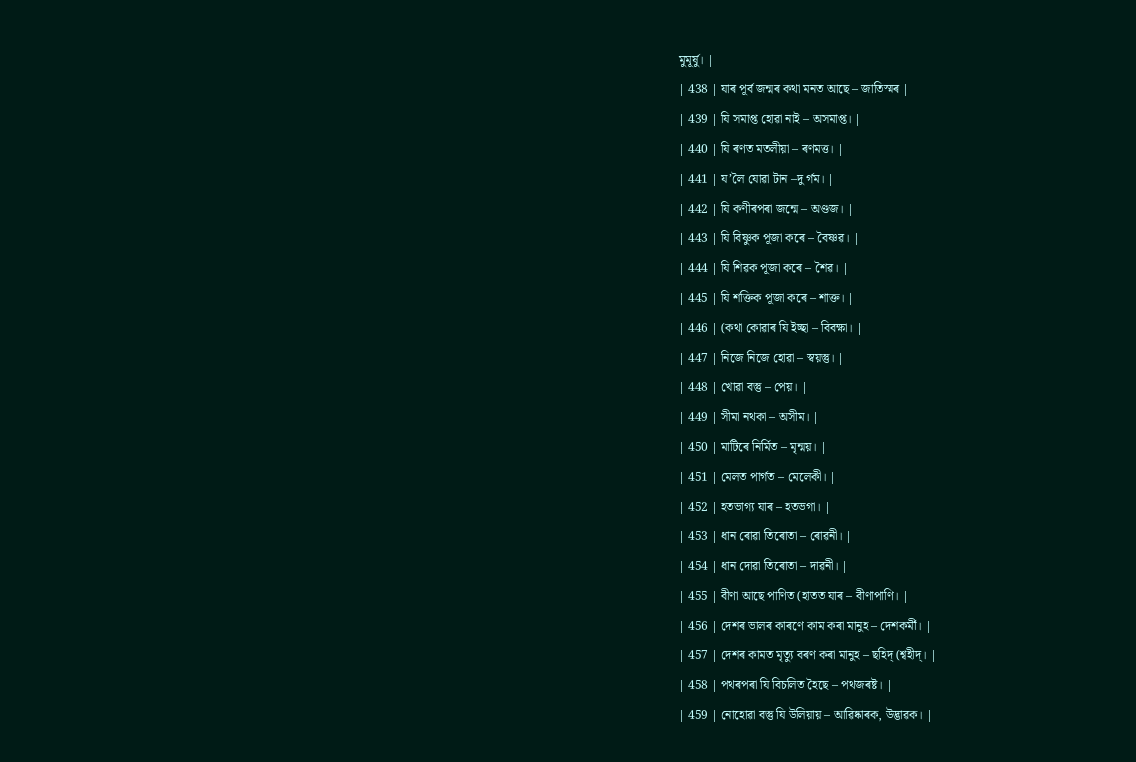মুমূৰ্ষু। |
| 438 | যাৰ পূৰ্ব জন্মৰ কথা মনত আছে – জাতিস্মৰ |
| 439 | যি সমাপ্ত হোৱা নাই – অসমাপ্ত। |
| 440 | যি ৰণত মতলীয়া – ৰণমত্ত। |
| 441 | য’লৈ যোৱা টান –দু ৰ্গম। |
| 442 | যি কণীৰপৰা জন্মে – অণ্ডজ। |
| 443 | যি বিষ্ণুক পূজা কৰে – বৈষ্ণৱ। |
| 444 | যি শিৱক পূজা কৰে – শৈৱ। |
| 445 | যি শক্তিক পূজা কৰে – শাক্ত। |
| 446 | (কথা কোৱাৰ যি ইচ্ছা – বিবক্ষা। |
| 447 | নিজে নিজে হোৱা – স্বয়স্তু। |
| 448 | খোৱা বস্তু – পেয়। |
| 449 | সীমা নথকা – অসীম। |
| 450 | মাটিৰে নিৰ্মিত – মৃন্ময়। |
| 451 | মেলত পাৰ্গত – মেলেকী। |
| 452 | হতভাগ্য যাৰ – হতভগা। |
| 453 | ধান ৰোৱা তিৰোতা – ৰোৱনী। |
| 454 | ধান দোৱা তিৰোতা – দাৱনী। |
| 455 | বীণা আছে পাণিত (হাতত যাৰ – বীণাপাণি। |
| 456 | দেশৰ ভালৰ কাৰণে কাম কৰা মানুহ – দেশকৰ্মী। |
| 457 | দেশৰ কামত মৃত্যু বৰণ কৰা মানুহ – ছহিদ্ (শ্বহীদ্। |
| 458 | পথৰপৰা যি বিচলিত হৈছে – পথজৰষ্ট। |
| 459 | নোহোৱা বস্তু যি উলিয়ায় – আৱিষ্কাৰক, উদ্ভাৱক। |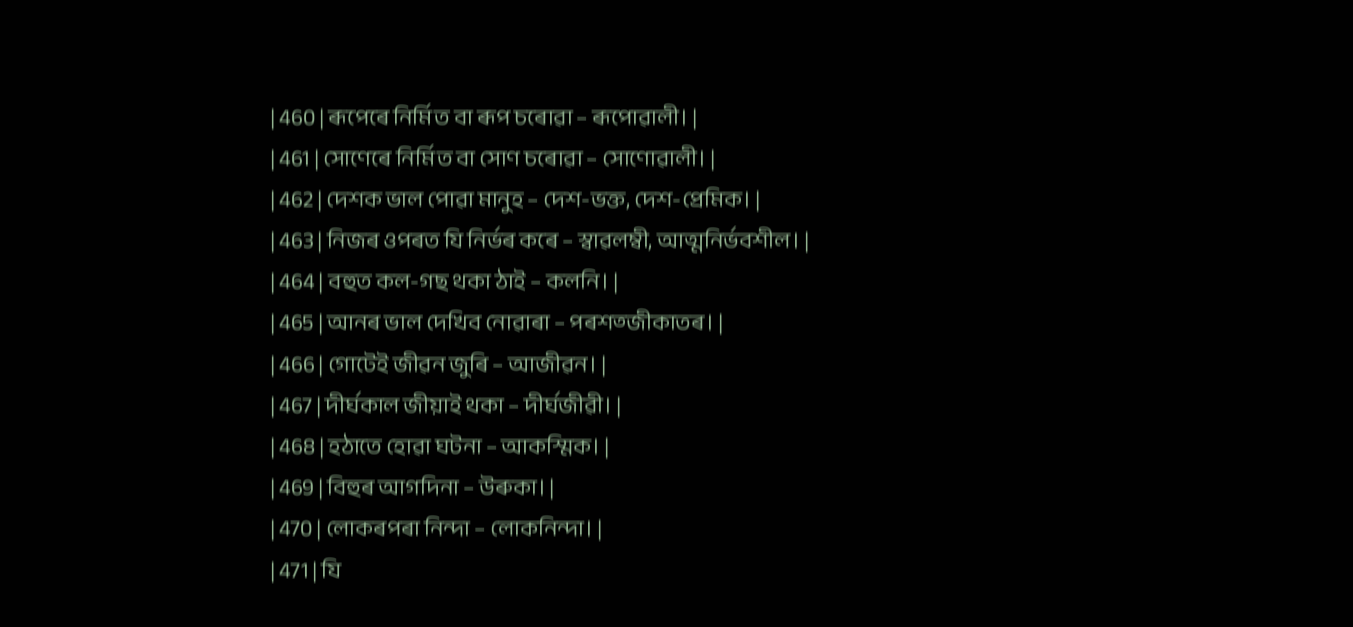| 460 | ৰূপেৰে নিৰ্মিত বা ৰূপ চৰোৱা – ৰূপোৱালী। |
| 461 | সোণেৰে নিৰ্মিত বা সোণ চৰোৱা – সোণোৱালী। |
| 462 | দেশক ভাল পোৱা মানুহ – দেশ-ভক্ত, দেশ-প্ৰেমিক। |
| 463 | নিজৰ ওপৰত যি নিৰ্ভৰ কৰে – স্বাৱলম্বী, আত্মনিৰ্ভবশীল। |
| 464 | বহুত কল-গছ থকা ঠাই – কলনি। |
| 465 | আনৰ ভাল দেখিব নোৱাৰা – পৰশত্জীকাতৰ। |
| 466 | গোটেই জীৱন জুৰি – আজীৱন। |
| 467 | দীৰ্ঘকাল জীয়াই থকা – দীৰ্ঘজীৱী। |
| 468 | হঠাতে হোৱা ঘটনা – আকস্মিক। |
| 469 | বিহুৰ আগদিনা – উৰুকা। |
| 470 | লোকৰপৰা নিন্দা – লোকনিন্দা। |
| 471 | যি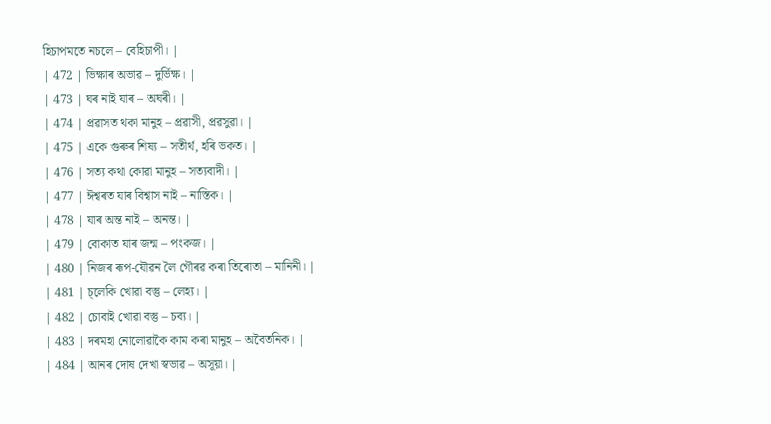হিচাপমতে নচলে – বেহিচাপী। |
| 472 | ভিক্ষাৰ অভাৱ – দুৰ্ভিক্ষ। |
| 473 | ঘৰ নাই যাৰ – অঘৰী। |
| 474 | প্রৱাসত থকা মানুহ – প্রৱাসী, প্রৱসুৱা। |
| 475 | একে গুৰুৰ শিষ্য – সতীৰ্থ, হৰি ভকত। |
| 476 | সত্য কথা কোৱা মানুহ – সত্যবাদী। |
| 477 | ঈশ্বৰত যাৰ বিশ্বাস নাই – নাস্তিক। |
| 478 | যাৰ অন্ত নাই – অনন্ত। |
| 479 | বোকাত যাৰ জন্ম – পংকজ। |
| 480 | নিজৰ ৰূপ-যৌৱন লৈ গৌৰৱ কৰা তিৰোতা – মানিনী। |
| 481 | চ্লেকি খোৱা বস্তু – লেহ্য। |
| 482 | চোবাই খোৱা বস্তু – চব্য। |
| 483 | দৰমহা নোলোৱাকৈ কাম কৰা মানুহ – অবৈতনিক। |
| 484 | আনৰ দোষ দেখা স্বভাৱ – অসূয়া। |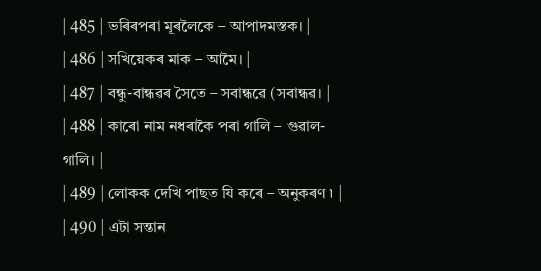| 485 | ভৰিৰপৰা মূৰলৈকে – আপাদমস্তক। |
| 486 | সখিয়েকৰ মাক – আমৈ। |
| 487 | বন্ধু-বান্ধৱৰ সৈতে – সবান্ধৱে (সবান্ধৱ। |
| 488 | কাৰো নাম নধৰাকৈ পৰা গালি – গুৱাল-গালি। |
| 489 | লোকক দেখি পাছত যি কৰে – অনুকৰণ ৷ |
| 490 | এটা সন্তান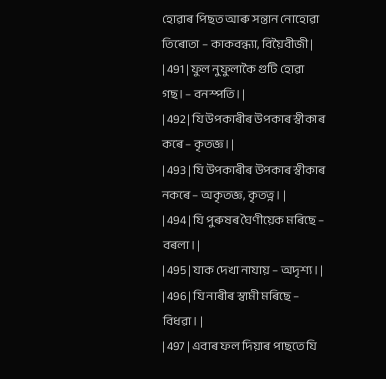হোৱাৰ পিছত আৰু সন্তান নোহোৱা তিৰোতা – কাকবন্ধ্যা, বিয়ৈবীজী |
| 491 | ফুল নুফুলাকৈ গুটি হোৱা গছ। – বনস্পতি। |
| 492 | যি উপকাৰীৰ উপকাৰ স্বীকাৰ কৰে – কৃতজ্ঞ। |
| 493 | যি উপকাৰীৰ উপকাৰ স্বীকাৰ নকৰে – অকৃতজ্ঞ, কৃতত্ন। |
| 494 | যি পুৰুষৰ ঘৈণীয়েক মৰিছে – বৰলা। |
| 495 | যাক দেখা নাযায় – অদৃশ্য। |
| 496 | যি নাৰীৰ স্বামী মৰিছে – বিধৱা। |
| 497 | এবাৰ ফল দিয়াৰ পাছতে যি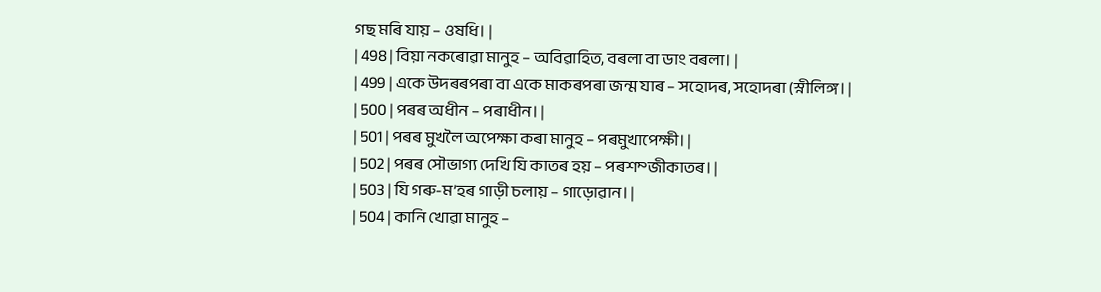গছ মৰি যায় – ওষধি। |
| 498 | বিয়া নকৰোৱা মানুহ – অবিৱাহিত, বৰলা বা ডাং বৰলা। |
| 499 | একে উদৰৰপৰা বা একে মাকৰপৰা জন্ম যাৰ – সহোদৰ, সহোদৰা (স্নীলিঙ্গ। |
| 500 | পৰৰ অধীন – পৰাধীন। |
| 501 | পৰৰ মুখলৈ অপেক্ষা কৰা মানুহ – পৰমুখাপেক্ষী। |
| 502 | পৰৰ সৌভাগ্য দেখি যি কাতৰ হয় – পৰশম্জীকাতৰ। |
| 503 | যি গৰু-ম’হৰ গাড়ী চলায় – গাড়োৱান। |
| 504 | কানি খোৱা মানুহ –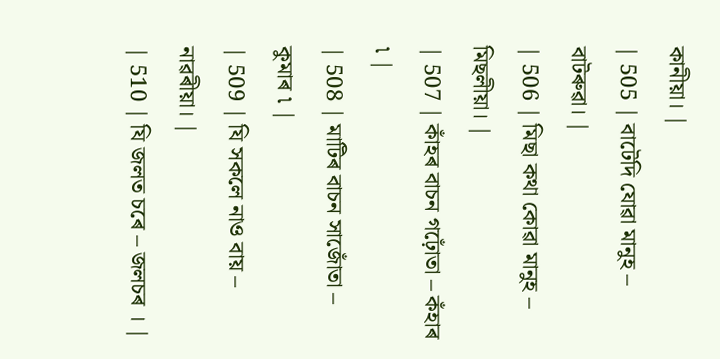কানীয়া। |
| 505 | বাটেদি যোৱা মানুহ – বাটৰুৱা। |
| 506 | মিছা কথা কোৱা মানুহ – মিছলীয়া। |
| 507 | কাঁহৰ বাচন গঢ়োঁতা – কঁহাৰ ৷ |
| 508 | মাটিৰ বাচন সাজোঁতা – কুমাৰ ৷ |
| 509 | যি সকলে নাও বায় – নাৱৰীয়া। |
| 510 | যি জলত চৰে – জলচৰ । |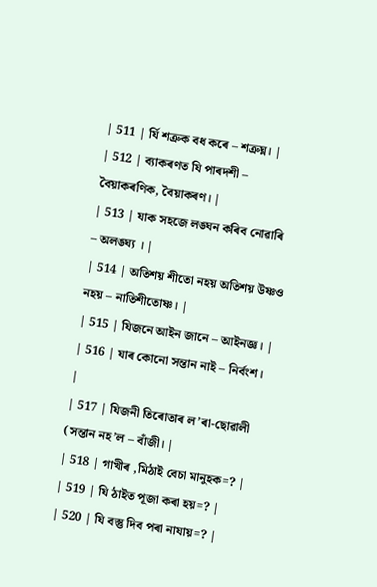| 511 | ৰ্যি শত্ৰুক বধ কৰে – শত্ৰুঘ্ন। |
| 512 | ব্যাকৰণত যি পাৰদশী – বৈয়াকৰণিক, বৈয়াকৰণ। |
| 513 | যাক সহজে লঙ্ঘন কৰিব নোৱাৰি – অলঙ্ঘ্য । |
| 514 | অতিশয় শীতো নহয় অতিশয় উষ্ণও নহয় – নাতিশীতোষ্ণ। |
| 515 | যিজনে আইন জানে – আইনজ্ঞ। |
| 516 | যাৰ কোনো সন্তান নাই – নিৰ্বংশ। |
| 517 | যিজনী তিৰোতাৰ ল’ৰা-ছোৱালী (সন্তান নহ’ল – বাঁজী। |
| 518 | গাখীৰ ,মিঠাই বেচা মানুহক=? |
| 519 | যি ঠাইত পূজা কৰা হয়=? |
| 520 | যি বস্তু দিব পৰা নাযায়=? |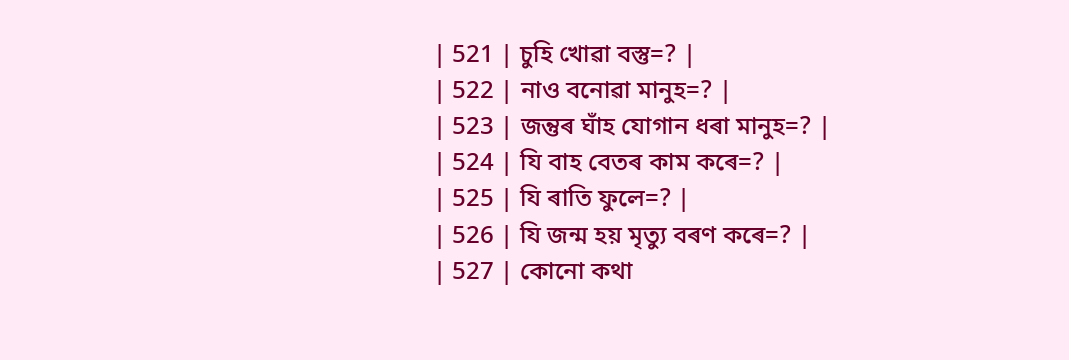| 521 | চুহি খোৱা বস্তু=? |
| 522 | নাও বনোৱা মানুহ=? |
| 523 | জন্তুৰ ঘাঁহ যোগান ধৰা মানুহ=? |
| 524 | যি বাহ বেতৰ কাম কৰে=? |
| 525 | যি ৰাতি ফুলে=? |
| 526 | যি জন্ম হয় মৃত্যু বৰণ কৰে=? |
| 527 | কোনো কথা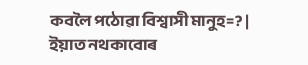কবলৈ পঠোৱা বিশ্বাসী মানুহ=? |
ইয়াত নথকাবোৰ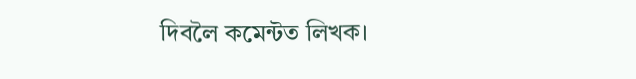দিবলৈ কমেন্টত লিখক।